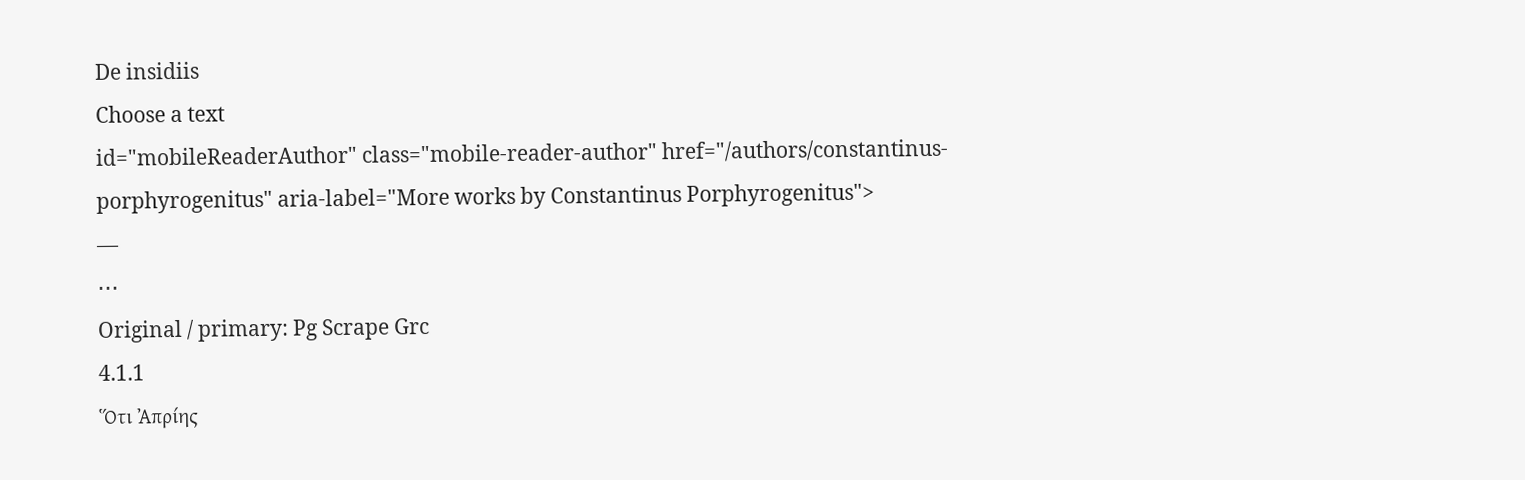De insidiis
Choose a text
id="mobileReaderAuthor" class="mobile-reader-author" href="/authors/constantinus-porphyrogenitus" aria-label="More works by Constantinus Porphyrogenitus">
—
⋯
Original / primary: Pg Scrape Grc
4.1.1
Ὅτι Ἀπρίης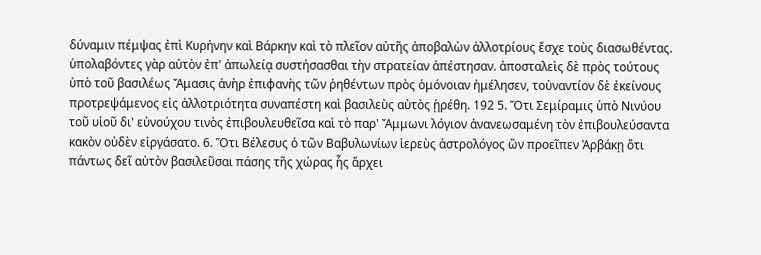δύναμιν πέμψας ἐπὶ Κυρήνην καὶ Βάρκην καὶ τὸ πλεῖον αὐτῆς ἀποβαλὼν ἀλλοτρίους ἔσχε τοὺς διασωθέντας. ὑπολαβόντες γὰρ αὐτὸν ἐπ' ἀπωλείᾳ συστήσασθαι τὴν στρατείαν ἀπέστησαν. ἀποσταλεὶς δὲ πρὸς τούτους ὑπὸ τοῦ βασιλέως Ἄμασις ἀνὴρ ἐπιφανὴς τῶν ῥηθέντων πρὸς ὁμόνοιαν ἠμέλησεν, τοὐναντίον δὲ ἐκείνους προτρεψάμενος εἰς ἀλλοτριότητα συναπέστη καὶ βασιλεὺς αὐτὸς ᾑρέθη. 192 5. Ὅτι Σεμίραμις ὑπὸ Νινύου τοῦ υἱοῦ δι' εὐνούχου τινὸς ἐπιβουλευθεῖσα καὶ τὸ παρ' Ἄμμωνι λόγιον ἀνανεωσαμένη τὸν ἐπιβουλεύσαντα κακὸν οὐδὲν εἰργάσατο. 6. Ὅτι Βέλεσυς ὁ τῶν Βαβυλωνίων ἱερεὺς ἀστρολόγος ὢν προεῖπεν Ἀρβάκῃ ὅτι πάντως δεῖ αὐτὸν βασιλεῦσαι πάσης τῆς χώρας ἧς ἄρχει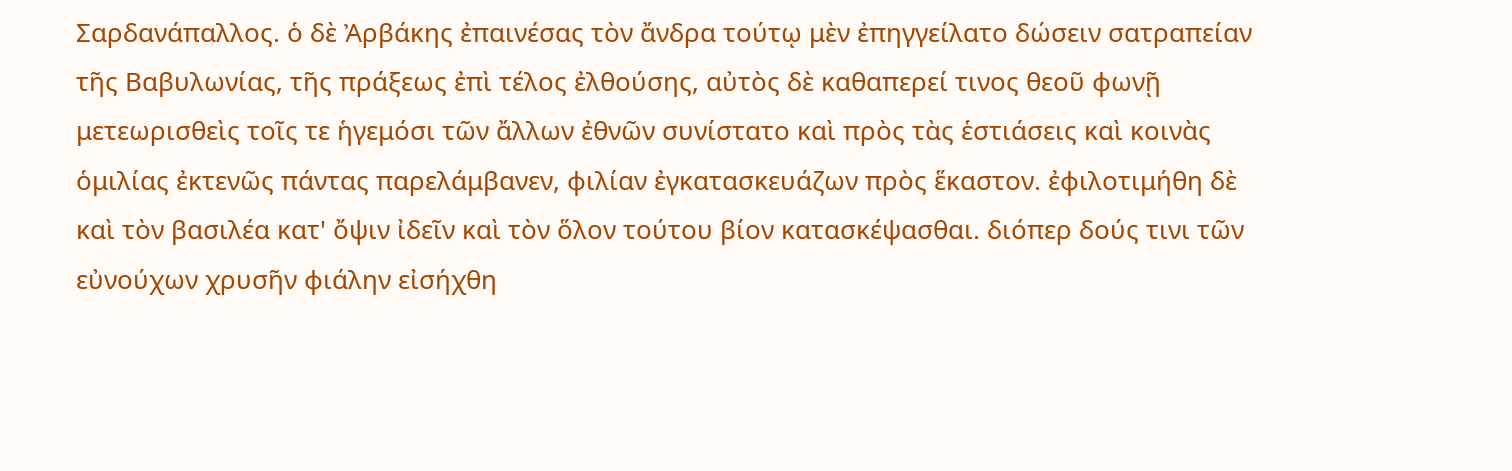Σαρδανάπαλλος. ὁ δὲ Ἀρβάκης ἐπαινέσας τὸν ἄνδρα τούτῳ μὲν ἐπηγγείλατο δώσειν σατραπείαν τῆς Βαβυλωνίας, τῆς πράξεως ἐπὶ τέλος ἐλθούσης, αὐτὸς δὲ καθαπερεί τινος θεοῦ φωνῇ μετεωρισθεὶς τοῖς τε ἡγεμόσι τῶν ἄλλων ἐθνῶν συνίστατο καὶ πρὸς τὰς ἑστιάσεις καὶ κοινὰς ὁμιλίας ἐκτενῶς πάντας παρελάμβανεν, φιλίαν ἐγκατασκευάζων πρὸς ἕκαστον. ἐφιλοτιμήθη δὲ καὶ τὸν βασιλέα κατ' ὄψιν ἰδεῖν καὶ τὸν ὅλον τούτου βίον κατασκέψασθαι. διόπερ δούς τινι τῶν εὐνούχων χρυσῆν φιάλην εἰσήχθη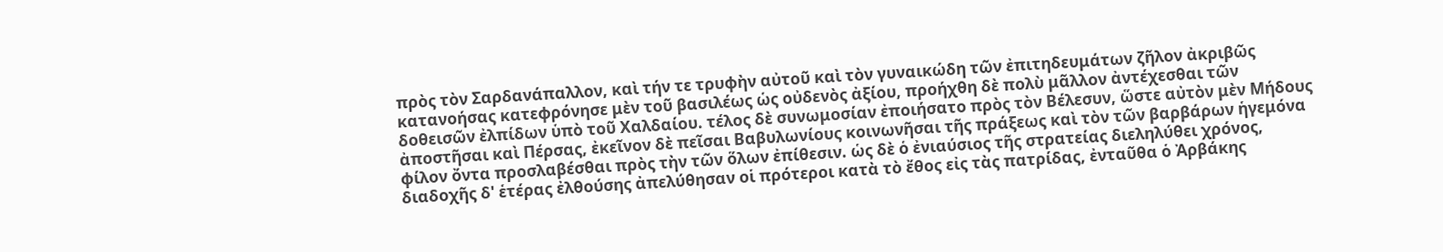πρὸς τὸν Σαρδανάπαλλον, καὶ τήν τε τρυφὴν αὐτοῦ καὶ τὸν γυναικώδη τῶν ἐπιτηδευμάτων ζῆλον ἀκριβῶς κατανοήσας κατεφρόνησε μὲν τοῦ βασιλέως ὡς οὐδενὸς ἀξίου, προήχθη δὲ πολὺ μᾶλλον ἀντέχεσθαι τῶν δοθεισῶν ἐλπίδων ὑπὸ τοῦ Χαλδαίου. τέλος δὲ συνωμοσίαν ἐποιήσατο πρὸς τὸν Βέλεσυν, ὥστε αὐτὸν μὲν Μήδους ἀποστῆσαι καὶ Πέρσας, ἐκεῖνον δὲ πεῖσαι Βαβυλωνίους κοινωνῆσαι τῆς πράξεως καὶ τὸν τῶν βαρβάρων ἡγεμόνα φίλον ὄντα προσλαβέσθαι πρὸς τὴν τῶν ὅλων ἐπίθεσιν. ὡς δὲ ὁ ἐνιαύσιος τῆς στρατείας διεληλύθει χρόνος, διαδοχῆς δ' ἑτέρας ἐλθούσης ἀπελύθησαν οἱ πρότεροι κατὰ τὸ ἔθος εἰς τὰς πατρίδας, ἐνταῦθα ὁ Ἀρβάκης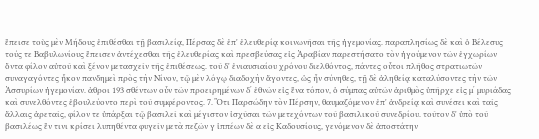ἔπεισε τοὺς μὲν Μήδους ἐπιθέσθαι τῇ βασιλείᾳ, Πέρσας δὲ ἐπ' ἐλευθερίᾳ κοινωνῆσαι τῆς ἡγεμονίας. παραπλησίως δὲ καὶ ὁ Βέλεσυς τούς τε Βαβυλωνίους ἔπεισεν ἀντέχεσθαι τῆς ἐλευθερίας καὶ πρεσβεύσας εἰς Ἀραβίαν παρεστήσατο τὸν ἡγούμενον τῶν ἐγχωρίων ὄντα φίλον αὐτοῦ καὶ ξένον μετασχεῖν τῆς ἐπιθέσεως. τοῦ δ' ἐνιαυσιαίου χρόνου διελθόντος, πάντες οὗτοι πλῆθος στρατιωτῶν συναγαγόντες ἧκον πανδημεὶ πρὸς τὴν Νίνον, τῷ μὲν λόγῳ διαδοχὴν ἄγοντες, ὡς ἦν σύνηθες, τῇ δὲ ἀληθείᾳ καταλύσοντες τὴν τῶν Ἀσσυρίων ἡγεμονίαν. ἀθροι 193 σθέντων οὖν τῶν προειρημένων δʹ ἐθνῶν εἰς ἕνα τόπον, ὁ σύμπας αὐτῶν ἀριθμὸς ὑπῆρχε εἰς μʹ μυριάδας καὶ συνελθόντες ἐβουλεύοντο περὶ τοῦ συμφέροντος. 7. Ὅτι Παρσώδην τὸν Πέρσην, θαυμαζόμενον ἐπ' ἀνδρείᾳ καὶ συνέσει καὶ ταῖς ἄλλαις ἀρεταῖς, φίλον τε ὑπάρξαι τῷ βασιλεῖ καὶ μέγιστον ἰσχῦσαι τῶν μετεχόντων τοῦ βασιλικοῦ συνεδρίου. τοῦτον δ' ὑπὸ τοῦ βασιλέως ἔν τινι κρίσει λυπηθέντα φυγεῖν μετὰ πεζῶν γ ἱππέων δὲ α εἰς Καδουσίους, γενόμενον δὲ ἀποστάτην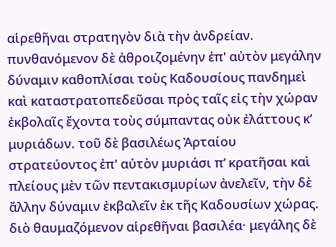αἱρεθῆναι στρατηγὸν διὰ τὴν ἀνδρείαν. πυνθανόμενον δὲ ἀθροιζομένην ἐπ' αὐτὸν μεγάλην δύναμιν καθοπλίσαι τοὺς Καδουσίους πανδημεὶ καὶ καταστρατοπεδεῦσαι πρὸς ταῖς εἰς τὴν χώραν ἐκβολαῖς ἔχοντα τοὺς σύμπαντας οὐκ ἐλάττους κʹ μυριάδων. τοῦ δὲ βασιλέως Ἀρταίου στρατεύοντος ἐπ' αὐτὸν μυριάσι πʹ κρατῆσαι καὶ πλείους μὲν τῶν πεντακισμυρίων ἀνελεῖν, τὴν δὲ ἄλλην δύναμιν ἐκβαλεῖν ἐκ τῆς Καδουσίων χώρας. διὸ θαυμαζόμενον αἱρεθῆναι βασιλέα· μεγάλης δὲ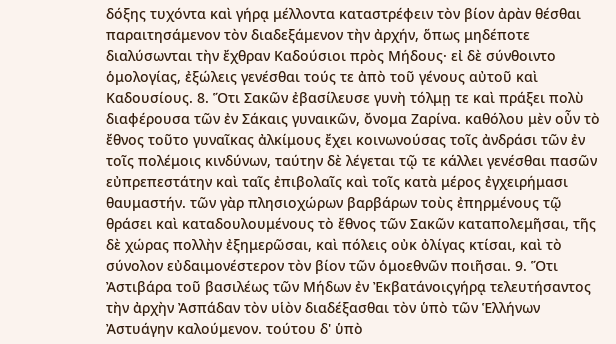δόξης τυχόντα καὶ γήρᾳ μέλλοντα καταστρέφειν τὸν βίον ἀρὰν θέσθαι παραιτησάμενον τὸν διαδεξάμενον τὴν ἀρχήν, ὅπως μηδέποτε διαλύσωνται τὴν ἔχθραν Καδούσιοι πρὸς Μήδους· εἰ δὲ σύνθοιντο ὁμολογίας, ἐξώλεις γενέσθαι τούς τε ἀπὸ τοῦ γένους αὐτοῦ καὶ Καδουσίους. 8. Ὅτι Σακῶν ἐβασίλευσε γυνὴ τόλμῃ τε καὶ πράξει πολὺ διαφέρουσα τῶν ἐν Σάκαις γυναικῶν, ὄνομα Ζαρίνα. καθόλου μὲν οὖν τὸ ἔθνος τοῦτο γυναῖκας ἀλκίμους ἔχει κοινωνούσας τοῖς ἀνδράσι τῶν ἐν τοῖς πολέμοις κινδύνων, ταύτην δὲ λέγεται τῷ τε κάλλει γενέσθαι πασῶν εὐπρεπεστάτην καὶ ταῖς ἐπιβολαῖς καὶ τοῖς κατὰ μέρος ἐγχειρήμασι θαυμαστήν. τῶν γὰρ πλησιοχώρων βαρβάρων τοὺς ἐπηρμένους τῷ θράσει καὶ καταδουλουμένους τὸ ἔθνος τῶν Σακῶν καταπολεμῆσαι, τῆς δὲ χώρας πολλὴν ἐξημερῶσαι, καὶ πόλεις οὐκ ὀλίγας κτίσαι, καὶ τὸ σύνολον εὐδαιμονέστερον τὸν βίον τῶν ὁμοεθνῶν ποιῆσαι. 9. Ὅτι Ἀστιβάρα τοῦ βασιλέως τῶν Μήδων ἐν Ἐκβατάνοιςγήρᾳ τελευτήσαντος τὴν ἀρχὴν Ἀσπάδαν τὸν υἱὸν διαδέξασθαι τὸν ὑπὸ τῶν Ἑλλήνων Ἀστυάγην καλούμενον. τούτου δ' ὑπὸ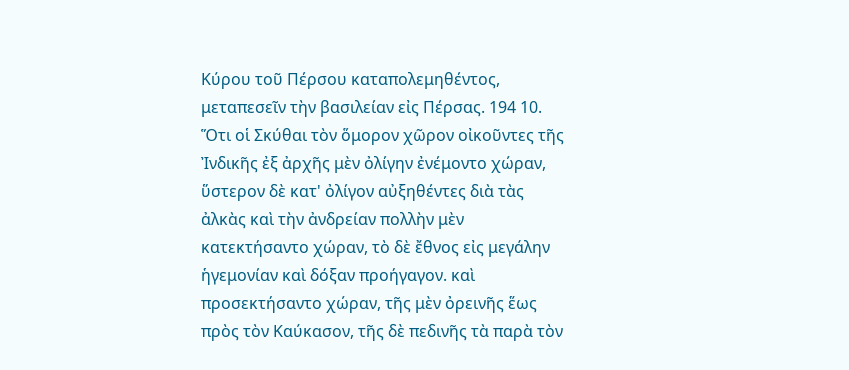Κύρου τοῦ Πέρσου καταπολεμηθέντος, μεταπεσεῖν τὴν βασιλείαν εἰς Πέρσας. 194 10. Ὅτι οἱ Σκύθαι τὸν ὅμορον χῶρον οἰκοῦντες τῆς Ἰνδικῆς ἐξ ἀρχῆς μὲν ὀλίγην ἐνέμοντο χώραν, ὕστερον δὲ κατ' ὀλίγον αὐξηθέντες διὰ τὰς ἀλκὰς καὶ τὴν ἀνδρείαν πολλὴν μὲν κατεκτήσαντο χώραν, τὸ δὲ ἔθνος εἰς μεγάλην ἡγεμονίαν καὶ δόξαν προήγαγον. καὶ προσεκτήσαντο χώραν, τῆς μὲν ὀρεινῆς ἕως πρὸς τὸν Καύκασον, τῆς δὲ πεδινῆς τὰ παρὰ τὸν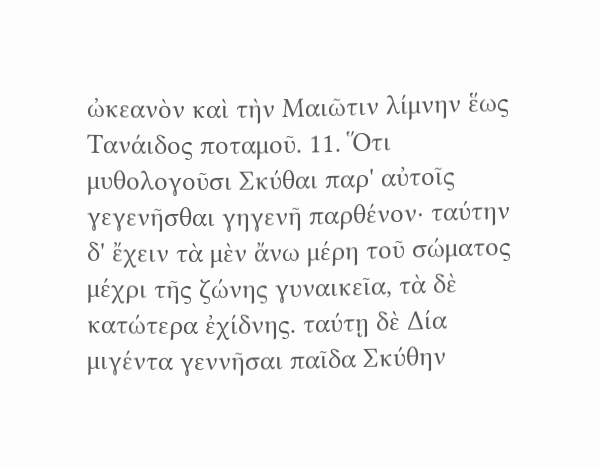ὠκεανὸν καὶ τὴν Μαιῶτιν λίμνην ἕως Τανάιδος ποταμοῦ. 11. Ὅτι μυθολογοῦσι Σκύθαι παρ' αὐτοῖς γεγενῆσθαι γηγενῆ παρθένον· ταύτην δ' ἔχειν τὰ μὲν ἄνω μέρη τοῦ σώματος μέχρι τῆς ζώνης γυναικεῖα, τὰ δὲ κατώτερα ἐχίδνης. ταύτῃ δὲ Δία μιγέντα γεννῆσαι παῖδα Σκύθην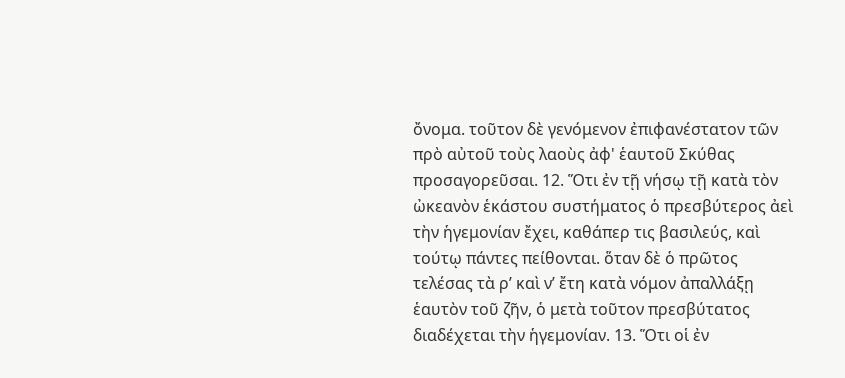ὄνομα. τοῦτον δὲ γενόμενον ἐπιφανέστατον τῶν πρὸ αὐτοῦ τοὺς λαοὺς ἀφ' ἑαυτοῦ Σκύθας προσαγορεῦσαι. 12. Ὅτι ἐν τῇ νήσῳ τῇ κατὰ τὸν ὠκεανὸν ἑκάστου συστήματος ὁ πρεσβύτερος ἀεὶ τὴν ἡγεμονίαν ἔχει, καθάπερ τις βασιλεύς, καὶ τούτῳ πάντες πείθονται. ὅταν δὲ ὁ πρῶτος τελέσας τὰ ρʹ καὶ νʹ ἔτη κατὰ νόμον ἀπαλλάξῃ ἑαυτὸν τοῦ ζῆν, ὁ μετὰ τοῦτον πρεσβύτατος διαδέχεται τὴν ἡγεμονίαν. 13. Ὅτι οἱ ἐν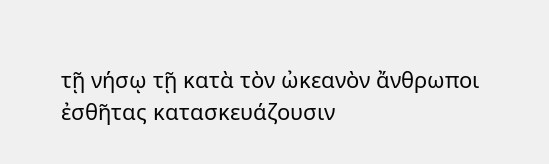τῇ νήσῳ τῇ κατὰ τὸν ὠκεανὸν ἄνθρωποι ἐσθῆτας κατασκευάζουσιν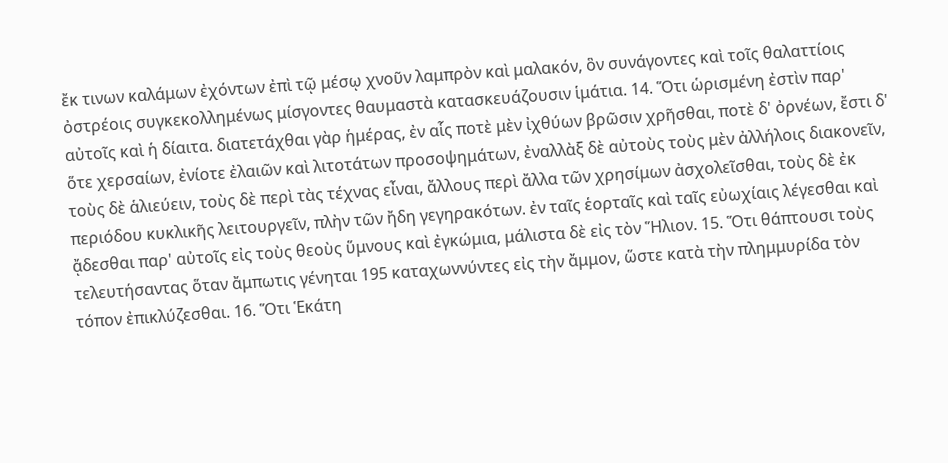ἔκ τινων καλάμων ἐχόντων ἐπὶ τῷ μέσῳ χνοῦν λαμπρὸν καὶ μαλακόν, ὃν συνάγοντες καὶ τοῖς θαλαττίοις ὀστρέοις συγκεκολλημένως μίσγοντες θαυμαστὰ κατασκευάζουσιν ἱμάτια. 14. Ὅτι ὡρισμένη ἐστὶν παρ' αὐτοῖς καὶ ἡ δίαιτα. διατετάχθαι γὰρ ἡμέρας, ἐν αἷς ποτὲ μὲν ἰχθύων βρῶσιν χρῆσθαι, ποτὲ δ' ὀρνέων, ἔστι δ' ὅτε χερσαίων, ἐνίοτε ἐλαιῶν καὶ λιτοτάτων προσοψημάτων, ἐναλλὰξ δὲ αὐτοὺς τοὺς μὲν ἀλλήλοις διακονεῖν, τοὺς δὲ ἁλιεύειν, τοὺς δὲ περὶ τὰς τέχνας εἶναι, ἄλλους περὶ ἄλλα τῶν χρησίμων ἀσχολεῖσθαι, τοὺς δὲ ἐκ περιόδου κυκλικῆς λειτουργεῖν, πλὴν τῶν ἤδη γεγηρακότων. ἐν ταῖς ἑορταῖς καὶ ταῖς εὐωχίαις λέγεσθαι καὶ ᾄδεσθαι παρ' αὐτοῖς εἰς τοὺς θεοὺς ὕμνους καὶ ἐγκώμια, μάλιστα δὲ εἰς τὸν Ἥλιον. 15. Ὅτι θάπτουσι τοὺς τελευτήσαντας ὅταν ἄμπωτις γένηται 195 καταχωννύντες εἰς τὴν ἄμμον, ὥστε κατὰ τὴν πλημμυρίδα τὸν τόπον ἐπικλύζεσθαι. 16. Ὅτι Ἑκάτη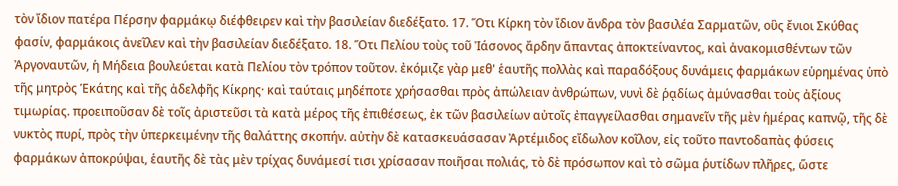τὸν ἴδιον πατέρα Πέρσην φαρμάκῳ διέφθειρεν καὶ τὴν βασιλείαν διεδέξατο. 17. Ὅτι Κίρκη τὸν ἴδιον ἄνδρα τὸν βασιλέα Σαρματῶν, οὓς ἔνιοι Σκύθας φασίν, φαρμάκοις ἀνεῖλεν καὶ τὴν βασιλείαν διεδέξατο. 18. Ὅτι Πελίου τοὺς τοῦ Ἰάσονος ἄρδην ἅπαντας ἀποκτείναντος, καὶ ἀνακομισθέντων τῶν Ἀργοναυτῶν, ἡ Μήδεια βουλεύεται κατὰ Πελίου τὸν τρόπον τοῦτον. ἐκόμιζε γὰρ μεθ' ἑαυτῆς πολλὰς καὶ παραδόξους δυνάμεις φαρμάκων εὑρημένας ὑπὸ τῆς μητρὸς Ἑκάτης καὶ τῆς ἀδελφῆς Κίκρης· καὶ ταύταις μηδέποτε χρήσασθαι πρὸς ἀπώλειαν ἀνθρώπων, νυνὶ δὲ ῥᾳδίως ἀμύνασθαι τοὺς ἀξίους τιμωρίας. προειποῦσαν δὲ τοῖς ἀριστεῦσι τὰ κατὰ μέρος τῆς ἐπιθέσεως, ἐκ τῶν βασιλείων αὐτοῖς ἐπαγγείλασθαι σημανεῖν τῆς μὲν ἡμέρας καπνῷ, τῆς δὲ νυκτὸς πυρί, πρὸς τὴν ὑπερκειμένην τῆς θαλάττης σκοπήν. αὐτὴν δὲ κατασκευάσασαν Ἀρτέμιδος εἴδωλον κοῖλον, εἰς τοῦτο παντοδαπὰς φύσεις φαρμάκων ἀποκρύψαι, ἑαυτῆς δὲ τὰς μὲν τρίχας δυνάμεσί τισι χρίσασαν ποιῆσαι πολιάς, τὸ δὲ πρόσωπον καὶ τὸ σῶμα ῥυτίδων πλῆρες, ὥστε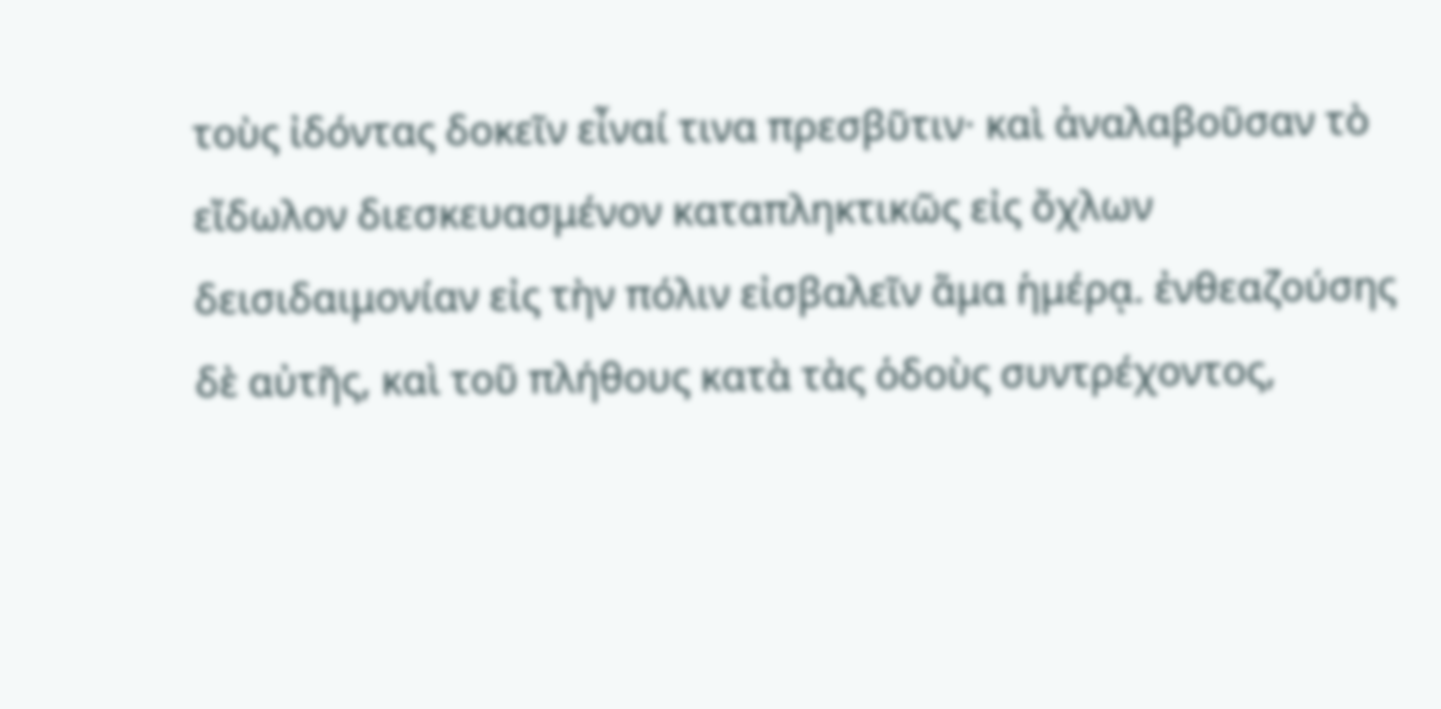τοὺς ἰδόντας δοκεῖν εἶναί τινα πρεσβῦτιν· καὶ ἀναλαβοῦσαν τὸ εἴδωλον διεσκευασμένον καταπληκτικῶς εἰς ὄχλων δεισιδαιμονίαν εἰς τὴν πόλιν εἰσβαλεῖν ἅμα ἡμέρᾳ. ἐνθεαζούσης δὲ αὐτῆς, καὶ τοῦ πλήθους κατὰ τὰς ὁδοὺς συντρέχοντος,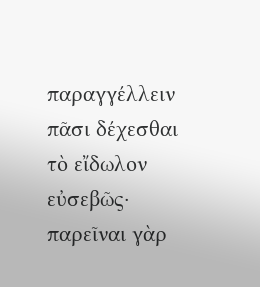παραγγέλλειν πᾶσι δέχεσθαι τὸ εἴδωλον εὐσεβῶς· παρεῖναι γὰρ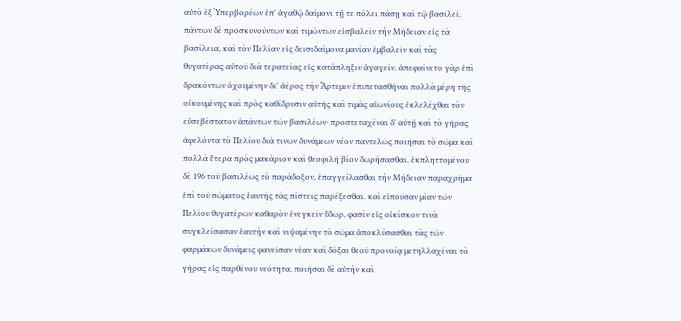αὐτὸ ἐξ Ὑπερβορέων ἐπ' ἀγαθῷ δαίμονι τῇ τε πόλει πάσῃ καὶ τῷ βασιλεῖ. πάντων δὲ προσκυνούντων καὶ τιμώντων εἰσβαλεῖν τὴν Μήδειαν εἰς τὰ βασίλεια, καὶ τὸν Πελίαν εἰς δεισιδαίμονα μανίαν ἐμβαλεῖν καὶ τὰς θυγατέρας αὐτοῦ διὰ τερατείας εἰς κατάπληξιν ἀγαγεῖν. ἀπεφαίνετο γὰρ ἐπὶ δρακόντων ὀχουμένην δι' ἀέρος τὴν Ἄρτεμιν ἐπιπετασθῆναι πολλὰ μέρη τῆς οἰκουμένης καὶ πρὸς καθίδρυσιν αὑτῆς καὶ τιμὰς αἰωνίους ἐκλελέχθαι τὸν εὐσεβέστατον ἁπάντων τῶν βασιλέων· προστεταχέναι δ' αὐτῇ καὶ τὸ γῆρας ἀφελόντα τὸ Πελίου διά τινων δυνάμεων νέον παντελῶς ποιῆσαι τὸ σῶμα καὶ πολλὰ ἕτερα πρὸς μακάριον καὶ θεοφιλῆ βίον δωρήσασθαι. ἐκπληττομένου δὲ 196 τοῦ βασιλέως τὸ παράδοξον, ἐπαγγείλασθαι τὴν Μήδειαν παραχρῆμα ἐπὶ τοῦ σώματος ἑαυτῆς τὰς πίστεις παρέξεσθαι. καὶ εἰποῦσαν μίαν τῶν Πελίου θυγατέρων καθαρὸν ἐνεγκεῖν ὕδωρ, φασὶν εἰς οἰκίσκον τινὰ συγκλείσασαν ἑαυτὴν καὶ νιψαμένην τὸ σῶμα ἀποκλύσασθαι τὰς τῶν φαρμάκων δυνάμεις φανεῖσαν νέαν καὶ δόξαι θεοῦ προνοίᾳ μετηλλαχέναι τὸ γῆρας εἰς παρθένου νεότητα. ποιῆσαι δὲ αὐτὴν καὶ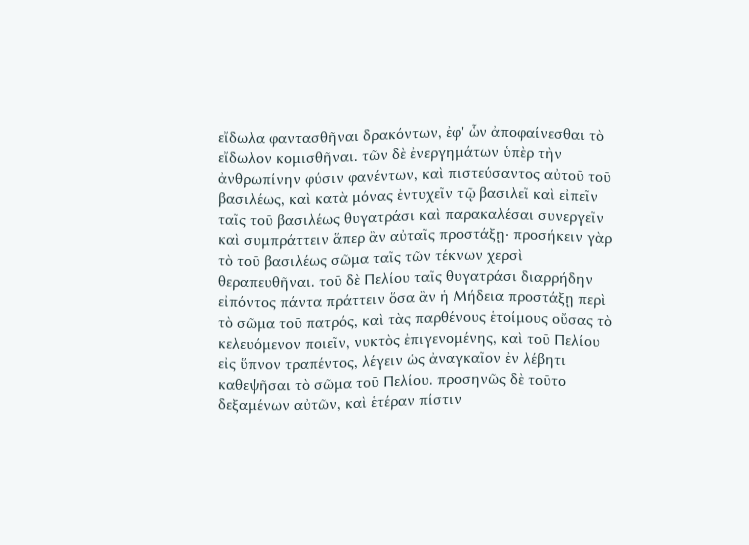εἴδωλα φαντασθῆναι δρακόντων, ἐφ' ὧν ἀποφαίνεσθαι τὸ εἴδωλον κομισθῆναι. τῶν δὲ ἐνεργημάτων ὑπὲρ τὴν ἀνθρωπίνην φύσιν φανέντων, καὶ πιστεύσαντος αὐτοῦ τοῦ βασιλέως, καὶ κατὰ μόνας ἐντυχεῖν τῷ βασιλεῖ καὶ εἰπεῖν ταῖς τοῦ βασιλέως θυγατράσι καὶ παρακαλέσαι συνεργεῖν καὶ συμπράττειν ἅπερ ἂν αὐταῖς προστάξῃ· προσήκειν γὰρ τὸ τοῦ βασιλέως σῶμα ταῖς τῶν τέκνων χερσὶ θεραπευθῆναι. τοῦ δὲ Πελίου ταῖς θυγατράσι διαρρήδην εἰπόντος πάντα πράττειν ὅσα ἂν ἡ Μήδεια προστάξῃ περὶ τὸ σῶμα τοῦ πατρός, καὶ τὰς παρθένους ἑτοίμους οὔσας τὸ κελευόμενον ποιεῖν, νυκτὸς ἐπιγενομένης, καὶ τοῦ Πελίου εἰς ὕπνον τραπέντος, λέγειν ὡς ἀναγκαῖον ἐν λέβητι καθεψῆσαι τὸ σῶμα τοῦ Πελίου. προσηνῶς δὲ τοῦτο δεξαμένων αὐτῶν, καὶ ἑτέραν πίστιν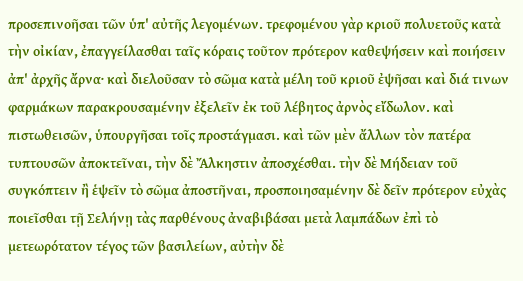προσεπινοῆσαι τῶν ὑπ' αὐτῆς λεγομένων. τρεφομένου γὰρ κριοῦ πολυετοῦς κατὰ τὴν οἰκίαν, ἐπαγγείλασθαι ταῖς κόραις τοῦτον πρότερον καθεψήσειν καὶ ποιήσειν ἀπ' ἀρχῆς ἄρνα· καὶ διελοῦσαν τὸ σῶμα κατὰ μέλη τοῦ κριοῦ ἐψῆσαι καὶ διά τινων φαρμάκων παρακρουσαμένην ἐξελεῖν ἐκ τοῦ λέβητος ἀρνὸς εἴδωλον. καὶ πιστωθεισῶν, ὑπουργῆσαι τοῖς προστάγμασι. καὶ τῶν μὲν ἄλλων τὸν πατέρα τυπτουσῶν ἀποκτεῖναι, τὴν δὲ Ἄλκηστιν ἀποσχέσθαι. τὴν δὲ Μήδειαν τοῦ συγκόπτειν ἢ ἑψεῖν τὸ σῶμα ἀποστῆναι, προσποιησαμένην δὲ δεῖν πρότερον εὐχὰς ποιεῖσθαι τῇ Σελήνῃ τὰς παρθένους ἀναβιβάσαι μετὰ λαμπάδων ἐπὶ τὸ μετεωρότατον τέγος τῶν βασιλείων, αὐτὴν δὲ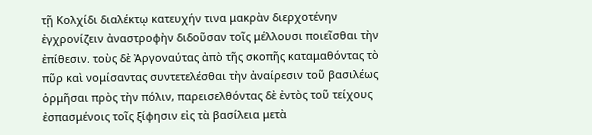τῇ Κολχίδι διαλέκτῳ κατευχήν τινα μακρὰν διερχοτένην ἐγχρονίζειν ἀναστροφὴν διδοῦσαν τοῖς μέλλουσι ποιεῖσθαι τὴν ἐπίθεσιν. τοὺς δὲ Ἀργοναύτας ἀπὸ τῆς σκοπῆς καταμαθόντας τὸ πῦρ καὶ νομίσαντας συντετελέσθαι τὴν ἀναίρεσιν τοῦ βασιλέως ὁρμῆσαι πρὸς τὴν πόλιν, παρεισελθόντας δὲ ἐντὸς τοῦ τείχους ἐσπασμένοις τοῖς ξίφησιν εἰς τὰ βασίλεια μετὰ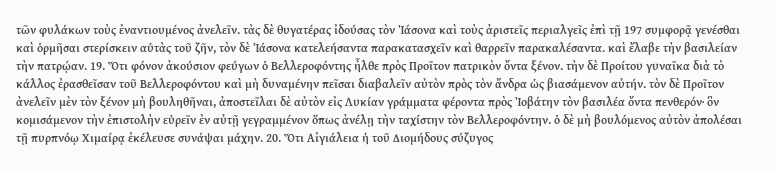τῶν φυλάκων τοὺς ἐναντιουμένος ἀνελεῖν. τὰς δὲ θυγατέρας ἰδούσας τὸν Ἰάσονα καὶ τοὺς ἀριστεῖς περιαλγεῖς ἐπὶ τῇ 197 συμφορᾷ γενέσθαι καὶ ὁρμῆσαι στερίσκειν αὑτὰς τοῦ ζῆν, τὸν δὲ Ἰάσονα κατελεήσαντα παρακατασχεῖν καὶ θαρρεῖν παρακαλέσαντα. καὶ ἔλαβε τὴν βασιλείαν τὴν πατρῴαν. 19. Ὅτι φόνον ἀκούσιον φεύγων ὁ Βελλεροφόντης ἦλθε πρὸς Προῖτον πατρικὸν ὄντα ξένον. τὴν δὲ Προίτου γυναῖκα διὰ τὸ κάλλος ἐρασθεῖσαν τοῦ Βελλεροφόντου καὶ μὴ δυναμένην πεῖσαι διαβαλεῖν αὐτὸν πρὸς τὸν ἄνδρα ὡς βιασάμενον αὐτήν. τὸν δὲ Προῖτον ἀνελεῖν μὲν τὸν ξένον μὴ βουληθῆναι, ἀποστεῖλαι δὲ αὐτὸν εἰς Λυκίαν γράμματα φέροντα πρὸς Ἰοβάτην τὸν βασιλέα ὄντα πενθερόν· ὃν κομισάμενον τὴν ἐπιστολὴν εὑρεῖν ἐν αὐτῇ γεγραμμένον ὅπως ἀνέλῃ τὴν ταχίστην τὸν Βελλεροφόντην. ὁ δὲ μὴ βουλόμενος αὐτὸν ἀπολέσαι τῇ πυρπνόῳ Χιμαίρᾳ ἐκέλευσε συνάψαι μάχην. 20. Ὅτι Αἰγιάλεια ἡ τοῦ Διομήδους σύζυγος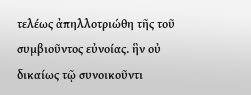τελέως ἀπηλλοτριώθη τῆς τοῦ συμβιοῦντος εὐνοίας. ἣν οὐ δικαίως τῷ συνοικοῦντι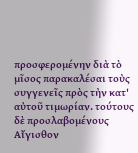προσφερομένην διὰ τὸ μῖσος παρακαλέσαι τοὺς συγγενεῖς πρὸς τὴν κατ' αὐτοῦ τιμωρίαν. τούτους δὲ προσλαβομένους Αἴγισθον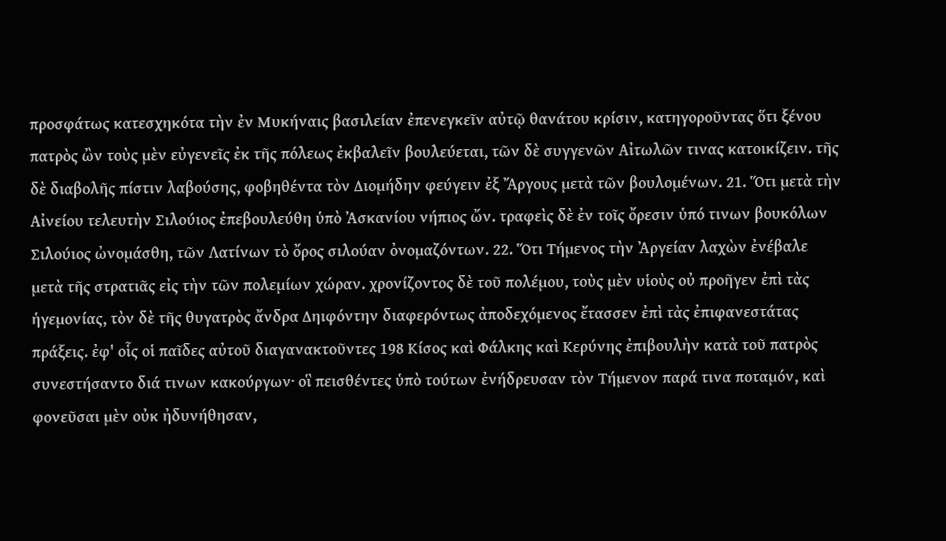προσφάτως κατεσχηκότα τὴν ἐν Μυκήναις βασιλείαν ἐπενεγκεῖν αὐτῷ θανάτου κρίσιν, κατηγοροῦντας ὅτι ξένου πατρὸς ὢν τοὺς μὲν εὐγενεῖς ἐκ τῆς πόλεως ἐκβαλεῖν βουλεύεται, τῶν δὲ συγγενῶν Αἰτωλῶν τινας κατοικίζειν. τῆς δὲ διαβολῆς πίστιν λαβούσης, φοβηθέντα τὸν Διομήδην φεύγειν ἐξ Ἄργους μετὰ τῶν βουλομένων. 21. Ὅτι μετὰ τὴν Αἰνείου τελευτὴν Σιλούιος ἐπεβουλεύθη ὑπὸ Ἀσκανίου νήπιος ὤν. τραφεὶς δὲ ἐν τοῖς ὄρεσιν ὑπό τινων βουκόλων Σιλούιος ὠνομάσθη, τῶν Λατίνων τὸ ὄρος σιλούαν ὀνομαζόντων. 22. Ὅτι Τήμενος τὴν Ἀργείαν λαχὼν ἐνέβαλε μετὰ τῆς στρατιᾶς εἰς τὴν τῶν πολεμίων χώραν. χρονίζοντος δὲ τοῦ πολέμου, τοὺς μὲν υἱοὺς οὐ προῆγεν ἐπὶ τὰς ἡγεμονίας, τὸν δὲ τῆς θυγατρὸς ἄνδρα Δηιφόντην διαφερόντως ἀποδεχόμενος ἔτασσεν ἐπὶ τὰς ἐπιφανεστάτας πράξεις. ἐφ' οἷς οἱ παῖδες αὐτοῦ διαγανακτοῦντες 198 Κίσος καὶ Φάλκης καὶ Κερύνης ἐπιβουλὴν κατὰ τοῦ πατρὸς συνεστήσαντο διά τινων κακούργων· οἳ πεισθέντες ὑπὸ τούτων ἐνήδρευσαν τὸν Τήμενον παρά τινα ποταμόν, καὶ φονεῦσαι μὲν οὐκ ἠδυνήθησαν,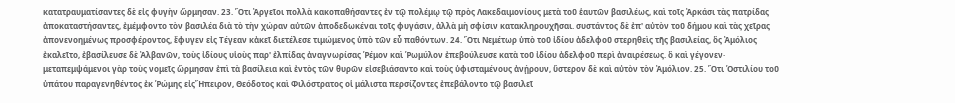κατατραυματίσαντες δὲ εἰς φυγὴν ὥρμησαν. 23. Ὅτι Ἀργεῖοι πολλὰ κακοπαθήσαντες ἐν τῷ πολέμῳ τῷ πρὸς Λακεδαιμονίους μετὰ τοῦ ἑαυτῶν βασιλέως, καὶ τοῖς Ἀρκάσι τὰς πατρίδας ἀποκαταστήσαντες, ἐμέμφοντο τὸν βασιλέα διὰ τὸ τὴν χώραν αὐτῶν ἀποδεδωκέναι τοῖς φυγάσιν, ἀλλὰ μὴ σφίσιν κατακληρουχῆσαι. συστάντος δὲ ἐπ' αὐτὸν τοῦ δήμου καὶ τὰς χεῖρας ἀπονενοημένως προσφέροντος, ἔφυγεν εἰς Τέγεαν κἀκεῖ διετέλεσε τιμώμενος ὑπὸ τῶν εὖ παθόντων. 24. Ὅτι Νεμέτωρ ὑπὸ τοῦ ἰδίου ἀδελφοῦ στερηθεὶς τῆς βασιλείας, ὃς Ἀμόλιος ἐκαλεῖτο, ἐβασίλευσε δὲ Ἀλβανῶν, τοὺς ἰδίους υἱοὺς παρ' ἐλπίδας ἀναγνωρίσας Ῥέμον καὶ Ῥωμύλον ἐπεβούλευσε κατὰ τοῦ ἰδίου ἀδελφοῦ περὶ ἀναιρέσεως. ὃ καὶ γέγονεν· μεταπεμψάμενοι γὰρ τοὺς νομεῖς ὥρμησαν ἐπὶ τὰ βασίλεια καὶ ἐντὸς τῶν θυρῶν εἰσεβιάσαντο καὶ τοὺς ὑφισταμένους ἀνῄρουν, ὕστερον δὲ καὶ αὐτὸν τὸν Ἀμόλιον. 25. Ὅτι Ὁστιλίου τοῦ ὑπάτου παραγενηθέντος ἐκ Ῥώμης εἰςἬπειρον, Θεόδοτος καὶ Φιλόστρατος οἱ μάλιστα περσίζοντες ἐπεβάλοντο τῷ βασιλεῖ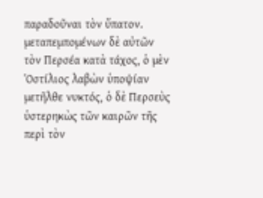παραδοῦναι τὸν ὕπατον. μεταπεμπομένων δὲ αὐτῶν τὸν Περσέα κατὰ τάχος, ὁ μὲν Ὁστίλιος λαβὼν ὑποψίαν μετῆλθε νυκτός, ὁ δὲ Περσεὺς ὑστερηκὼς τῶν καιρῶν τῆς περὶ τὸν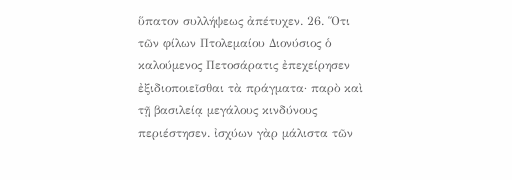ὕπατον συλλήψεως ἀπέτυχεν. 26. Ὅτι τῶν φίλων Πτολεμαίου Διονύσιος ὁ καλούμενος Πετοσάρατις ἐπεχείρησεν ἐξιδιοποιεῖσθαι τὰ πράγματα· παρὸ καὶ τῇ βασιλείᾳ μεγάλους κινδύνους περιέστησεν. ἰσχύων γὰρ μάλιστα τῶν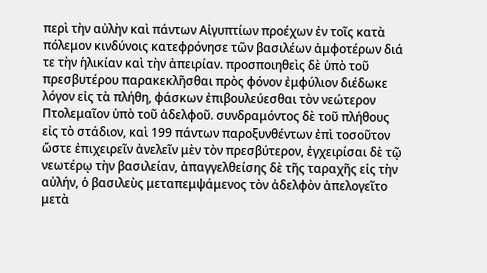περὶ τὴν αὐλὴν καὶ πάντων Αἰγυπτίων προέχων ἐν τοῖς κατὰ πόλεμον κινδύνοις κατεφρόνησε τῶν βασιλέων ἀμφοτέρων διά τε τὴν ἡλικίαν καὶ τὴν ἀπειρίαν. προσποιηθεὶς δὲ ὑπὸ τοῦ πρεσβυτέρου παρακεκλῆσθαι πρὸς φόνον ἐμφύλιον διέδωκε λόγον εἰς τὰ πλήθη, φάσκων ἐπιβουλεύεσθαι τὸν νεώτερον Πτολεμαῖον ὑπὸ τοῦ ἀδελφοῦ. συνδραμόντος δὲ τοῦ πλήθους εἰς τὸ στάδιον, καὶ 199 πάντων παροξυνθέντων ἐπὶ τοσοῦτον ὥστε ἐπιχειρεῖν ἀνελεῖν μὲν τὸν πρεσβύτερον, ἐγχειρίσαι δὲ τῷ νεωτέρῳ τὴν βασιλείαν, ἀπαγγελθείσης δὲ τῆς ταραχῆς εἰς τὴν αὐλήν, ὁ βασιλεὺς μεταπεμψάμενος τὸν ἀδελφὸν ἀπελογεῖτο μετὰ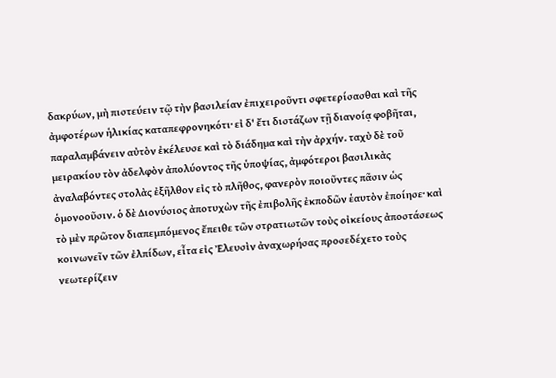δακρύων, μὴ πιστεύειν τῷ τὴν βασιλείαν ἐπιχειροῦντι σφετερίσασθαι καὶ τῆς ἀμφοτέρων ἡλικίας καταπεφρονηκότι· εἰ δ' ἔτι διστάζων τῇ διανοίᾳ φοβῆται, παραλαμβάνειν αὐτὸν ἐκέλευσε καὶ τὸ διάδημα καὶ τὴν ἀρχήν. ταχὺ δὲ τοῦ μειρακίου τὸν ἀδελφὸν ἀπολύοντος τῆς ὑποψίας, ἀμφότεροι βασιλικὰς ἀναλαβόντες στολὰς ἐξῆλθον εἰς τὸ πλῆθος, φανερὸν ποιοῦντες πᾶσιν ὡς ὁμονοοῦσιν. ὁ δὲ Διονύσιος ἀποτυχὼν τῆς ἐπιβολῆς ἐκποδῶν ἑαυτὸν ἐποίησε· καὶ τὸ μὲν πρῶτον διαπεμπόμενος ἔπειθε τῶν στρατιωτῶν τοὺς οἰκείους ἀποστάσεως κοινωνεῖν τῶν ἐλπίδων, εἶτα εἰς Ἐλευσὶν ἀναχωρήσας προσεδέχετο τοὺς νεωτερίζειν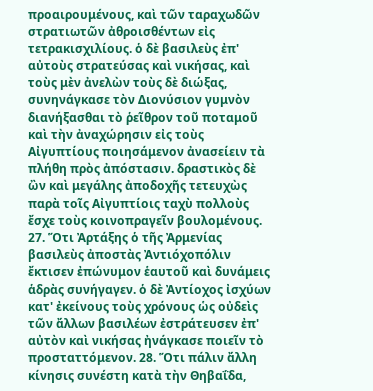προαιρουμένους, καὶ τῶν ταραχωδῶν στρατιωτῶν ἀθροισθέντων εἰς τετρακισχιλίους. ὁ δὲ βασιλεὺς ἐπ' αὐτοὺς στρατεύσας καὶ νικήσας, καὶ τοὺς μὲν ἀνελὼν τοὺς δὲ διώξας, συνηνάγκασε τὸν Διονύσιον γυμνὸν διανήξασθαι τὸ ῥεῖθρον τοῦ ποταμοῦ καὶ τὴν ἀναχώρησιν εἰς τοὺς Αἰγυπτίους ποιησάμενον ἀνασείειν τὰ πλήθη πρὸς ἀπόστασιν. δραστικὸς δὲ ὢν καὶ μεγάλης ἀποδοχῆς τετευχὼς παρὰ τοῖς Αἰγυπτίοις ταχὺ πολλοὺς ἔσχε τοὺς κοινοπραγεῖν βουλομένους. 27. Ὅτι Ἀρτάξης ὁ τῆς Ἀρμενίας βασιλεὺς ἀποστὰς Ἀντιόχοπόλιν ἔκτισεν ἐπώνυμον ἑαυτοῦ καὶ δυνάμεις ἁδρὰς συνήγαγεν. ὁ δὲ Ἀντίοχος ἰσχύων κατ' ἐκείνους τοὺς χρόνους ὡς οὐδεὶς τῶν ἄλλων βασιλέων ἐστράτευσεν ἐπ' αὐτὸν καὶ νικήσας ἠνάγκασε ποιεῖν τὸ προσταττόμενον. 28. Ὅτι πάλιν ἄλλη κίνησις συνέστη κατὰ τὴν Θηβαΐδα,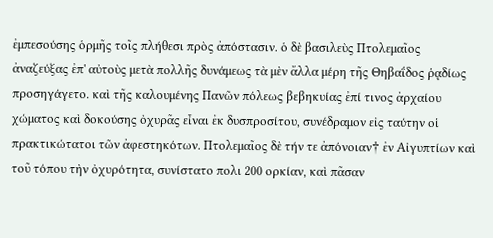ἐμπεσούσης ὁρμῆς τοῖς πλήθεσι πρὸς ἀπόστασιν. ὁ δὲ βασιλεὺς Πτολεμαῖος ἀναζεύξας ἐπ' αὐτοὺς μετὰ πολλῆς δυνάμεως τὰ μὲν ἄλλα μέρη τῆς Θηβαΐδος ῥᾳδίως προσηγάγετο. καὶ τῆς καλουμένης Πανῶν πόλεως βεβηκυίας ἐπί τινος ἀρχαίου χώματος καὶ δοκούσης ὀχυρᾶς εἶναι ἐκ δυσπροσίτου, συνέδραμον εἰς ταύτην οἱ πρακτικώτατοι τῶν ἀφεστηκότων. Πτολεμαῖος δὲ τήν τε ἀπόνοιαν† ἐν Αἰγυπτίων καὶ τοῦ τόπου τὴν ὀχυρότητα, συνίστατο πολι 200 ορκίαν, καὶ πᾶσαν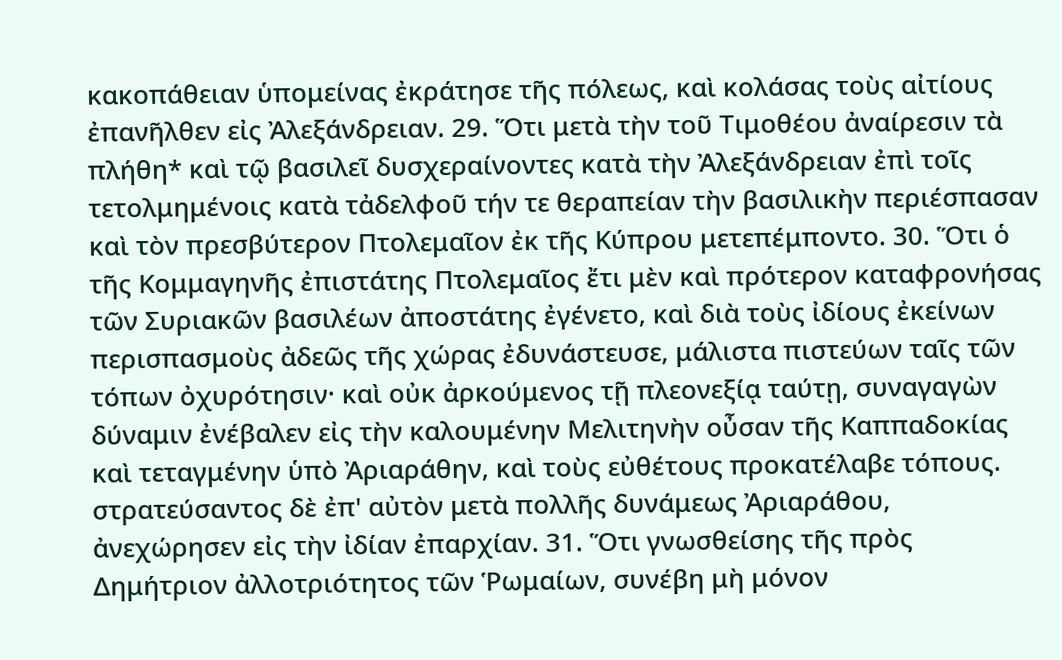κακοπάθειαν ὑπομείνας ἐκράτησε τῆς πόλεως, καὶ κολάσας τοὺς αἰτίους ἐπανῆλθεν εἰς Ἀλεξάνδρειαν. 29. Ὅτι μετὰ τὴν τοῦ Τιμοθέου ἀναίρεσιν τὰ πλήθη* καὶ τῷ βασιλεῖ δυσχεραίνοντες κατὰ τὴν Ἀλεξάνδρειαν ἐπὶ τοῖς τετολμημένοις κατὰ τἀδελφοῦ τήν τε θεραπείαν τὴν βασιλικὴν περιέσπασαν καὶ τὸν πρεσβύτερον Πτολεμαῖον ἐκ τῆς Κύπρου μετεπέμποντο. 30. Ὅτι ὁ τῆς Κομμαγηνῆς ἐπιστάτης Πτολεμαῖος ἔτι μὲν καὶ πρότερον καταφρονήσας τῶν Συριακῶν βασιλέων ἀποστάτης ἐγένετο, καὶ διὰ τοὺς ἰδίους ἐκείνων περισπασμοὺς ἀδεῶς τῆς χώρας ἐδυνάστευσε, μάλιστα πιστεύων ταῖς τῶν τόπων ὀχυρότησιν· καὶ οὐκ ἀρκούμενος τῇ πλεονεξίᾳ ταύτῃ, συναγαγὼν δύναμιν ἐνέβαλεν εἰς τὴν καλουμένην Μελιτηνὴν οὖσαν τῆς Καππαδοκίας καὶ τεταγμένην ὑπὸ Ἀριαράθην, καὶ τοὺς εὐθέτους προκατέλαβε τόπους. στρατεύσαντος δὲ ἐπ' αὐτὸν μετὰ πολλῆς δυνάμεως Ἀριαράθου, ἀνεχώρησεν εἰς τὴν ἰδίαν ἐπαρχίαν. 31. Ὅτι γνωσθείσης τῆς πρὸς Δημήτριον ἀλλοτριότητος τῶν Ῥωμαίων, συνέβη μὴ μόνον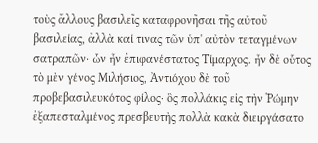τοὺς ἄλλους βασιλεῖς καταφρονῆσαι τῆς αὐτοῦ βασιλείας, ἀλλὰ καί τινας τῶν ὑπ' αὐτὸν τεταγμένων σατραπῶν· ὧν ἦν ἐπιφανέστατος Τίμαρχος. ἦν δὲ οὗτος τὸ μὲν γένος Μιλήσιος, Ἀντιόχου δὲ τοῦ προβεβασιλευκότος φίλος· ὃς πολλάκις εἰς τὴν Ῥώμην ἐξαπεσταλμένος πρεσβευτὴς πολλὰ κακὰ διειργάσατο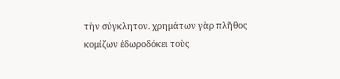τὴν σύγκλητον. χρημάτων γὰρ πλῆθος κομίζων ἐδωροδόκει τοὺς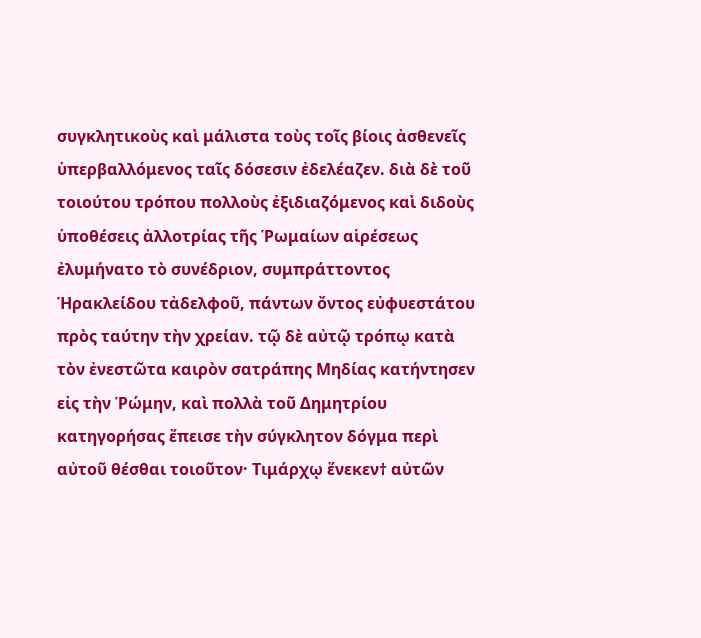συγκλητικοὺς καὶ μάλιστα τοὺς τοῖς βίοις ἀσθενεῖς ὑπερβαλλόμενος ταῖς δόσεσιν ἐδελέαζεν. διὰ δὲ τοῦ τοιούτου τρόπου πολλοὺς ἐξιδιαζόμενος καὶ διδοὺς ὑποθέσεις ἀλλοτρίας τῆς Ῥωμαίων αἱρέσεως ἐλυμήνατο τὸ συνέδριον, συμπράττοντος Ἡρακλείδου τἀδελφοῦ, πάντων ὄντος εὐφυεστάτου πρὸς ταύτην τὴν χρείαν. τῷ δὲ αὐτῷ τρόπῳ κατὰ τὸν ἐνεστῶτα καιρὸν σατράπης Μηδίας κατήντησεν εἰς τὴν Ῥώμην, καὶ πολλὰ τοῦ Δημητρίου κατηγορήσας ἔπεισε τὴν σύγκλητον δόγμα περὶ αὐτοῦ θέσθαι τοιοῦτον· Τιμάρχῳ ἕνεκεν† αὐτῶν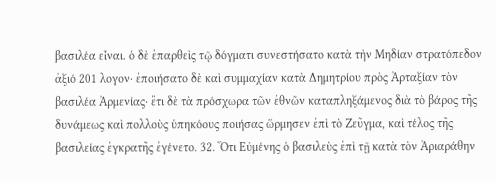βασιλέα εἶναι. ὁ δὲ ἐπαρθεὶς τῷ δόγματι συνεστήσατο κατὰ τὴν Μηδίαν στρατόπεδον ἀξιό 201 λογον· ἐποιήσατο δὲ καὶ συμμαχίαν κατὰ Δημητρίου πρὸς Ἀρταξίαν τὸν βασιλέα Ἀρμενίας· ἔτι δὲ τὰ πρόσχωρα τῶν ἐθνῶν καταπληξάμενος διὰ τὸ βάρος τῆς δυνάμεως καὶ πολλοὺς ὑπηκόους ποιήσας ὥρμησεν ἐπὶ τὸ Ζεῦγμα, καὶ τέλος τῆς βασιλείας ἐγκρατῆς ἐγένετο. 32. Ὅτι Εὐμένης ὁ βασιλεὺς ἐπὶ τῇ κατὰ τὸν Ἀριαράθην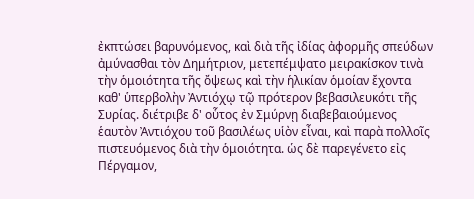ἐκπτώσει βαρυνόμενος, καὶ διὰ τῆς ἰδίας ἀφορμῆς σπεύδων ἀμύνασθαι τὸν Δημήτριον, μετεπέμψατο μειρακίσκον τινὰ τὴν ὁμοιότητα τῆς ὄψεως καὶ τὴν ἡλικίαν ὁμοίαν ἔχοντα καθ' ὑπερβολὴν Ἀντιόχῳ τῷ πρότερον βεβασιλευκότι τῆς Συρίας. διέτριβε δ' οὗτος ἐν Σμύρνῃ διαβεβαιούμενος ἑαυτὸν Ἀντιόχου τοῦ βασιλέως υἱὸν εἶναι, καὶ παρὰ πολλοῖς πιστευόμενος διὰ τὴν ὁμοιότητα. ὡς δὲ παρεγένετο εἰς Πέργαμον,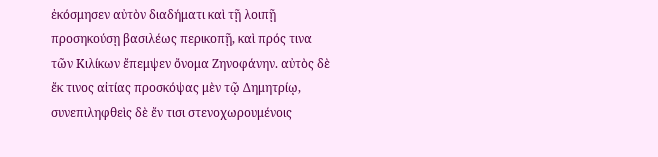ἐκόσμησεν αὐτὸν διαδήματι καὶ τῇ λοιπῇ προσηκούσῃ βασιλέως περικοπῇ, καὶ πρός τινα τῶν Κιλίκων ἔπεμψεν ὄνομα Ζηνοφάνην. αὐτὸς δὲ ἔκ τινος αἰτίας προσκόψας μὲν τῷ Δημητρίῳ, συνεπιληφθεὶς δὲ ἔν τισι στενοχωρουμένοις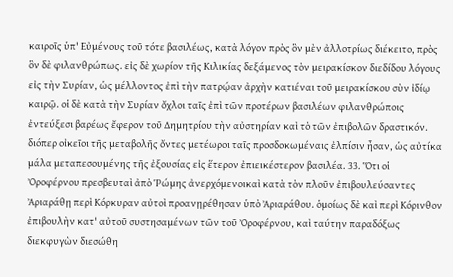καιροῖς ὑπ' Εὐμένους τοῦ τότε βασιλέως, κατὰ λόγον πρὸς ὃν μὲν ἀλλοτρίως διέκειτο, πρὸς ὃν δὲ φιλανθρώπως. εἰς δὲ χωρίον τῆς Κιλικίας δεξάμενος τὸν μειρακίσκον διεδίδου λόγους εἰς τὴν Συρίαν, ὡς μέλλοντος ἐπὶ τὴν πατρῴαν ἀρχὴν κατιέναι τοῦ μειρακίσκου σὺν ἰδίῳ καιρῷ. οἱ δὲ κατὰ τὴν Συρίαν ὄχλοι ταῖς ἐπὶ τῶν προτέρων βασιλέων φιλανθρώποις ἐντεύξεσι βαρέως ἔφερον τοῦ Δημητρίου τὴν αὐστηρίαν καὶ τὸ τῶν ἐπιβολῶν δραστικόν. διόπερ οἰκεῖοι τῆς μεταβολῆς ὄντες μετέωροι ταῖς προσδοκωμέναις ἐλπίσιν ἦσαν, ὡς αὐτίκα μάλα μεταπεσουμένης τῆς ἐξουσίας εἰς ἕτερον ἐπιεικέστερον βασιλέα. 33. Ὅτι οἱ Ὀροφέρνου πρεσβευταὶ ἀπὸ Ῥώμης ἀνερχόμενοικαὶ κατὰ τὸν πλοῦν ἐπιβουλεύσαντες Ἀριαράθῃ περὶ Κόρκυραν αὐτοὶ προανῃρέθησαν ὑπὸ Ἀριαράθου. ὁμοίως δὲ καὶ περὶ Κόρινθον ἐπιβουλὴν κατ' αὐτοῦ συστησαμένων τῶν τοῦ Ὀροφέρνου, καὶ ταύτην παραδόξως διεκφυγὼν διεσώθη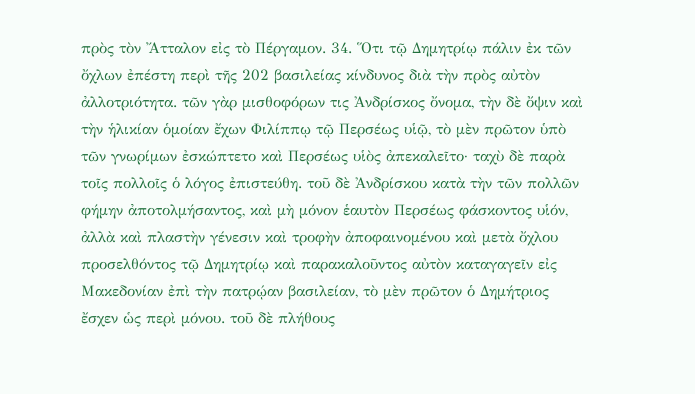πρὸς τὸν Ἄτταλον εἰς τὸ Πέργαμον. 34. Ὅτι τῷ Δημητρίῳ πάλιν ἐκ τῶν ὄχλων ἐπέστη περὶ τῆς 202 βασιλείας κίνδυνος διὰ τὴν πρὸς αὐτὸν ἀλλοτριότητα. τῶν γὰρ μισθοφόρων τις Ἀνδρίσκος ὄνομα, τὴν δὲ ὄψιν καὶ τὴν ἡλικίαν ὁμοίαν ἔχων Φιλίππῳ τῷ Περσέως υἱῷ, τὸ μὲν πρῶτον ὑπὸ τῶν γνωρίμων ἐσκώπτετο καὶ Περσέως υἱὸς ἀπεκαλεῖτο· ταχὺ δὲ παρὰ τοῖς πολλοῖς ὁ λόγος ἐπιστεύθη. τοῦ δὲ Ἀνδρίσκου κατὰ τὴν τῶν πολλῶν φήμην ἀποτολμήσαντος, καὶ μὴ μόνον ἑαυτὸν Περσέως φάσκοντος υἱόν, ἀλλὰ καὶ πλαστὴν γένεσιν καὶ τροφὴν ἀποφαινομένου καὶ μετὰ ὄχλου προσελθόντος τῷ Δημητρίῳ καὶ παρακαλοῦντος αὐτὸν καταγαγεῖν εἰς Μακεδονίαν ἐπὶ τὴν πατρῴαν βασιλείαν, τὸ μὲν πρῶτον ὁ Δημήτριος ἔσχεν ὡς περὶ μόνου. τοῦ δὲ πλήθους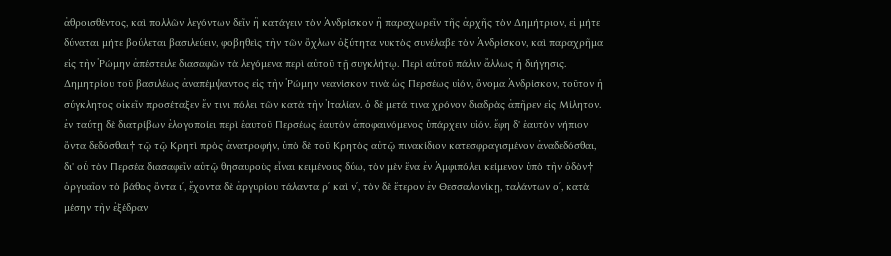ἀθροισθέντος, καὶ πολλῶν λεγόντων δεῖν ἢ κατάγειν τὸν Ἀνδρίσκον ἢ παραχωρεῖν τῆς ἀρχῆς τὸν Δημήτριον, εἰ μήτε δύναται μήτε βούλεται βασιλεύειν, φοβηθεὶς τὴν τῶν ὄχλων ὀξύτητα νυκτὸς συνέλαβε τὸν Ἀνδρίσκον, καὶ παραχρῆμα εἰς τὴν Ῥώμην ἀπέστειλε διασαφῶν τὰ λεγόμενα περὶ αὐτοῦ τῇ συγκλήτῳ. Περὶ αὐτοῦ πάλιν ἄλλως ἡ διήγησις. Δημητρίου τοῦ βασιλέως ἀναπέμψαντος εἰς τὴν Ῥώμην νεανίσκον τινὰ ὡς Περσέως υἱόν, ὄνομα Ἀνδρίσκον, τοῦτον ἡ σύγκλητος οἰκεῖν προσέταξεν ἔν τινι πόλει τῶν κατὰ τὴν Ἰταλίαν. ὁ δὲ μετά τινα χρόνον διαδρὰς ἀπῆρεν εἰς Μίλητον. ἐν ταύτῃ δὲ διατρίβων ἐλογοποίει περὶ ἑαυτοῦ Περσέως ἑαυτὸν ἀποφαινόμενος ὑπάρχειν υἱόν. ἔφη δ' ἑαυτὸν νήπιον ὄντα δεδόσθαι† τῷ τῷ Κρητὶ πρὸς ἀνατροφήν, ὑπὸ δὲ τοῦ Κρητὸς αὐτῷ πινακίδιον κατεσφραγισμένον ἀναδεδόσθαι, δι' οὗ τὸν Περσέα διασαφεῖν αὐτῷ θησαυροὺς εἶναι κειμένους δύω, τὸν μὲν ἕνα ἐν Ἀμφιπόλει κείμενον ὑπὸ τὴν ὁδὸν† ὀργυαῖον τὸ βάθος ὄντα ιʹ, ἔχοντα δὲ ἀργυρίου τάλαντα ρʹ καὶ νʹ, τὸν δὲ ἕτερον ἐν Θεσσαλονίκῃ, ταλάντων οʹ, κατὰ μέσην τὴν ἐξέδραν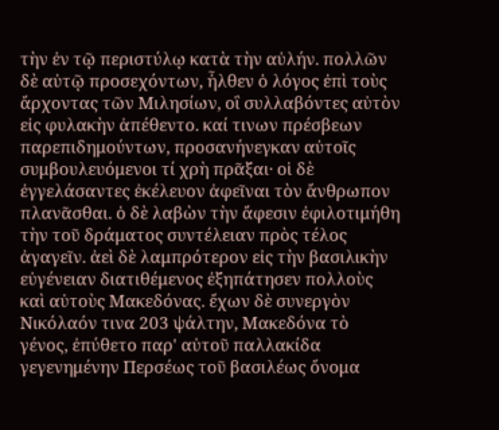τὴν ἐν τῷ περιστύλῳ κατὰ τὴν αὐλήν. πολλῶν δὲ αὐτῷ προσεχόντων, ἦλθεν ὁ λόγος ἐπὶ τοὺς ἄρχοντας τῶν Μιλησίων, οἳ συλλαβόντες αὐτὸν εἰς φυλακὴν ἀπέθεντο. καί τινων πρέσβεων παρεπιδημούντων, προσανήνεγκαν αὐτοῖς συμβουλευόμενοι τί χρὴ πρᾶξαι· οἱ δὲ ἐγγελάσαντες ἐκέλευον ἀφεῖναι τὸν ἄνθρωπον πλανᾶσθαι. ὁ δὲ λαβὼν τὴν ἄφεσιν ἐφιλοτιμήθη τὴν τοῦ δράματος συντέλειαν πρὸς τέλος ἀγαγεῖν. ἀεὶ δὲ λαμπρότερον εἰς τὴν βασιλικὴν εὐγένειαν διατιθέμενος ἐξηπάτησεν πολλοὺς καὶ αὐτοὺς Μακεδόνας. ἔχων δὲ συνεργὸν Νικόλαόν τινα 203 ψάλτην, Μακεδόνα τὸ γένος, ἐπύθετο παρ' αὐτοῦ παλλακίδα γεγενημένην Περσέως τοῦ βασιλέως ὄνομα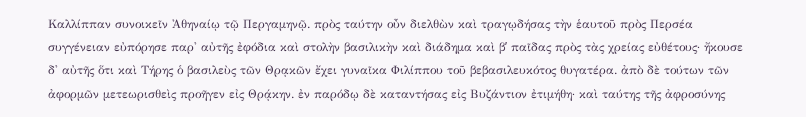Καλλίππαν συνοικεῖν Ἀθηναίῳ τῷ Περγαμηνῷ. πρὸς ταύτην οὖν διελθὼν καὶ τραγῳδήσας τὴν ἑαυτοῦ πρὸς Περσέα συγγένειαν εὐπόρησε παρ' αὐτῆς ἐφόδια καὶ στολὴν βασιλικὴν καὶ διάδημα καὶ βʹ παῖδας πρὸς τὰς χρείας εὐθέτους· ἤκουσε δ' αὐτῆς ὅτι καὶ Τήρης ὁ βασιλεὺς τῶν Θρᾳκῶν ἔχει γυναῖκα Φιλίππου τοῦ βεβασιλευκότος θυγατέρα. ἀπὸ δὲ τούτων τῶν ἀφορμῶν μετεωρισθεὶς προῆγεν εἰς Θρᾴκην. ἐν παρόδῳ δὲ καταντήσας εἰς Βυζάντιον ἐτιμήθη· καὶ ταύτης τῆς ἀφροσύνης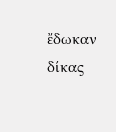ἔδωκαν δίκας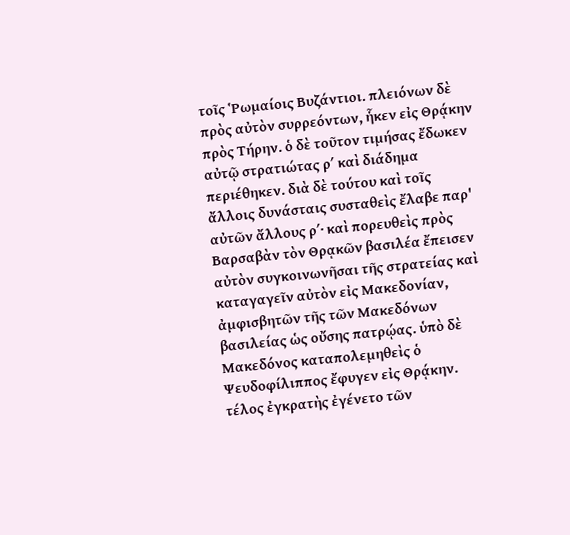τοῖς Ῥωμαίοις Βυζάντιοι. πλειόνων δὲ πρὸς αὐτὸν συρρεόντων, ἧκεν εἰς Θρᾴκην πρὸς Τήρην. ὁ δὲ τοῦτον τιμήσας ἔδωκεν αὐτῷ στρατιώτας ρʹ καὶ διάδημα περιέθηκεν. διὰ δὲ τούτου καὶ τοῖς ἄλλοις δυνάσταις συσταθεὶς ἔλαβε παρ' αὐτῶν ἄλλους ρʹ· καὶ πορευθεὶς πρὸς Βαρσαβὰν τὸν Θρᾳκῶν βασιλέα ἔπεισεν αὐτὸν συγκοινωνῆσαι τῆς στρατείας καὶ καταγαγεῖν αὐτὸν εἰς Μακεδονίαν, ἀμφισβητῶν τῆς τῶν Μακεδόνων βασιλείας ὡς οὔσης πατρῴας. ὑπὸ δὲ Μακεδόνος καταπολεμηθεὶς ὁ Ψευδοφίλιππος ἔφυγεν εἰς Θρᾴκην. τέλος ἐγκρατὴς ἐγένετο τῶν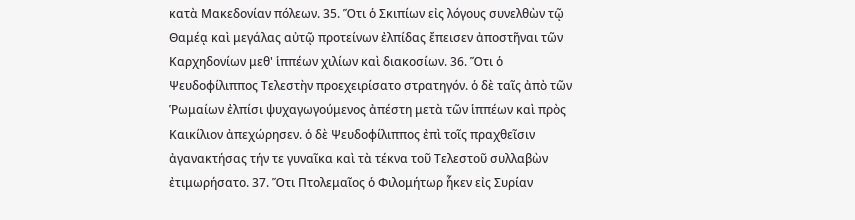κατὰ Μακεδονίαν πόλεων. 35. Ὅτι ὁ Σκιπίων εἰς λόγους συνελθὼν τῷ Θαμέᾳ καὶ μεγάλας αὐτῷ προτείνων ἐλπίδας ἔπεισεν ἀποστῆναι τῶν Καρχηδονίων μεθ' ἱππέων χιλίων καὶ διακοσίων. 36. Ὅτι ὁ Ψευδοφίλιππος Τελεστὴν προεχειρίσατο στρατηγόν. ὁ δὲ ταῖς ἀπὸ τῶν Ῥωμαίων ἐλπίσι ψυχαγωγούμενος ἀπέστη μετὰ τῶν ἱππέων καὶ πρὸς Καικίλιον ἀπεχώρησεν. ὁ δὲ Ψευδοφίλιππος ἐπὶ τοῖς πραχθεῖσιν ἀγανακτήσας τήν τε γυναῖκα καὶ τὰ τέκνα τοῦ Τελεστοῦ συλλαβὼν ἐτιμωρήσατο. 37. Ὅτι Πτολεμαῖος ὁ Φιλομήτωρ ἧκεν εἰς Συρίαν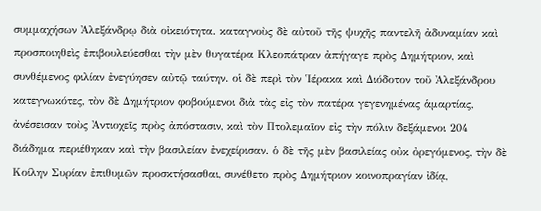συμμαχήσων Ἀλεξάνδρῳ διὰ οἰκειότητα. καταγνοὺς δὲ αὐτοῦ τῆς ψυχῆς παντελῆ ἀδυναμίαν καὶ προσποιηθεὶς ἐπιβουλεύεσθαι τὴν μὲν θυγατέρα Κλεοπάτραν ἀπήγαγε πρὸς Δημήτριον, καὶ συνθέμενος φιλίαν ἐνεγύησεν αὐτῷ ταύτην. οἱ δὲ περὶ τὸν Ἱέρακα καὶ Διόδοτον τοῦ Ἀλεξάνδρου κατεγνωκότες, τὸν δὲ Δημήτριον φοβούμενοι διὰ τὰς εἰς τὸν πατέρα γεγενημένας ἁμαρτίας, ἀνέσεισαν τοὺς Ἀντιοχεῖς πρὸς ἀπόστασιν, καὶ τὸν Πτολεμαῖον εἰς τὴν πόλιν δεξάμενοι 204 διάδημα περιέθηκαν καὶ τὴν βασιλείαν ἐνεχείρισαν. ὁ δὲ τῆς μὲν βασιλείας οὐκ ὀρεγόμενος, τὴν δὲ Κοίλην Συρίαν ἐπιθυμῶν προσκτήσασθαι, συνέθετο πρὸς Δημήτριον κοινοπραγίαν ἰδίᾳ,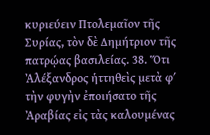κυριεύειν Πτολεμαῖον τῆς Συρίας, τὸν δὲ Δημήτριον τῆς πατρῴας βασιλείας. 38. Ὅτι Ἀλέξανδρος ἡττηθεὶς μετὰ φʹ τὴν φυγὴν ἐποιήσατο τῆς Ἀραβίας εἰς τὰς καλουμένας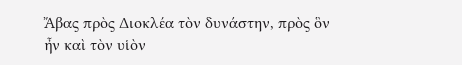Ἄβας πρὸς Διοκλέα τὸν δυνάστην, πρὸς ὃν ἦν καὶ τὸν υἱὸν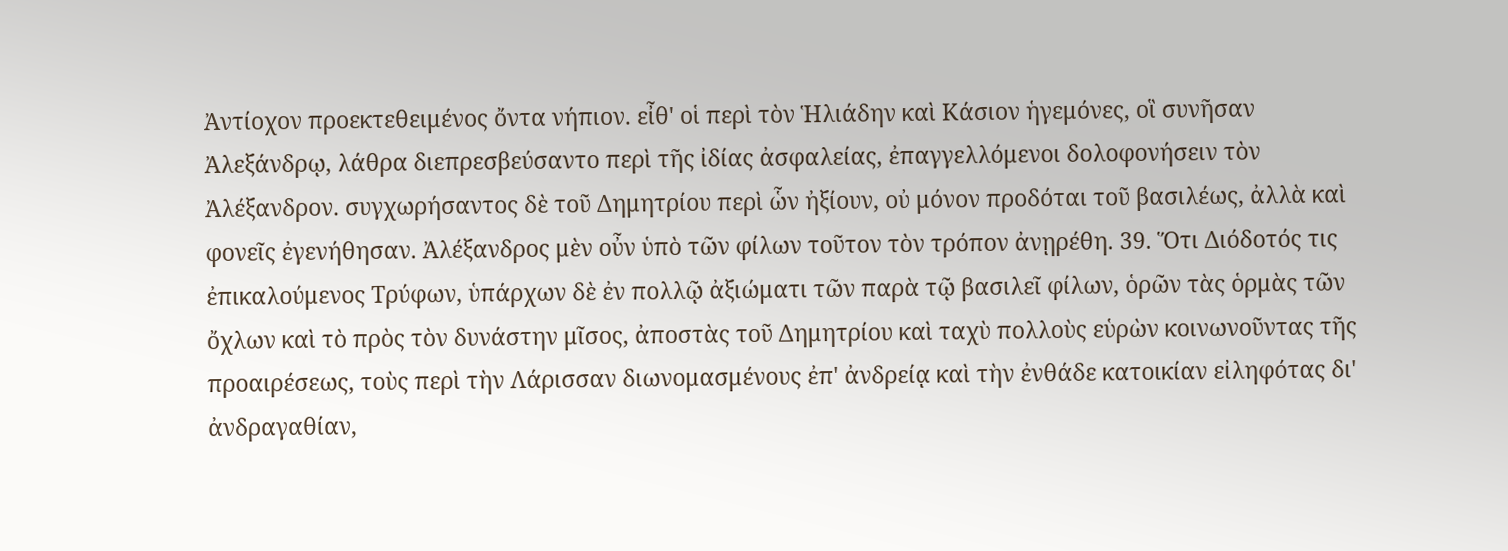Ἀντίοχον προεκτεθειμένος ὄντα νήπιον. εἶθ' οἱ περὶ τὸν Ἡλιάδην καὶ Κάσιον ἡγεμόνες, οἳ συνῆσαν Ἀλεξάνδρῳ, λάθρα διεπρεσβεύσαντο περὶ τῆς ἰδίας ἀσφαλείας, ἐπαγγελλόμενοι δολοφονήσειν τὸν Ἀλέξανδρον. συγχωρήσαντος δὲ τοῦ Δημητρίου περὶ ὧν ἠξίουν, οὐ μόνον προδόται τοῦ βασιλέως, ἀλλὰ καὶ φονεῖς ἐγενήθησαν. Ἀλέξανδρος μὲν οὖν ὑπὸ τῶν φίλων τοῦτον τὸν τρόπον ἀνῃρέθη. 39. Ὅτι Διόδοτός τις ἐπικαλούμενος Τρύφων, ὑπάρχων δὲ ἐν πολλῷ ἀξιώματι τῶν παρὰ τῷ βασιλεῖ φίλων, ὁρῶν τὰς ὁρμὰς τῶν ὄχλων καὶ τὸ πρὸς τὸν δυνάστην μῖσος, ἀποστὰς τοῦ Δημητρίου καὶ ταχὺ πολλοὺς εὑρὼν κοινωνοῦντας τῆς προαιρέσεως, τοὺς περὶ τὴν Λάρισσαν διωνομασμένους ἐπ' ἀνδρείᾳ καὶ τὴν ἐνθάδε κατοικίαν εἰληφότας δι' ἀνδραγαθίαν,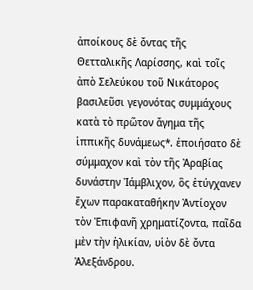ἀποίκους δὲ ὄντας τῆς Θετταλικῆς Λαρίσσης, καὶ τοῖς ἀπὸ Σελεύκου τοῦ Νικάτορος βασιλεῦσι γεγονότας συμμάχους κατὰ τὸ πρῶτον ἄγημα τῆς ἱππικῆς δυνάμεως*. ἐποιήσατο δὲ σύμμαχον καὶ τὸν τῆς Ἀραβίας δυνάστην Ἰάμβλιχον, ὃς ἐτύγχανεν ἔχων παρακαταθήκην Ἀντίοχον τὸν Ἐπιφανῆ χρηματίζοντα, παῖδα μὲν τὴν ἡλικίαν, υἱὸν δὲ ὄντα Ἀλεξάνδρου.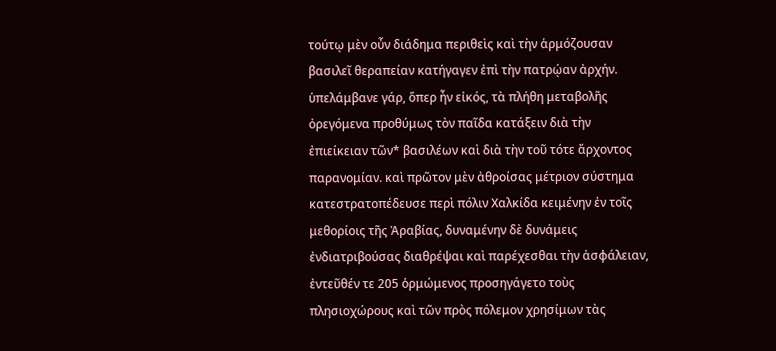τούτῳ μὲν οὖν διάδημα περιθεὶς καὶ τὴν ἁρμόζουσαν βασιλεῖ θεραπείαν κατήγαγεν ἐπὶ τὴν πατρῴαν ἀρχήν. ὑπελάμβανε γάρ, ὅπερ ἦν εἰκός, τὰ πλήθη μεταβολῆς ὀρεγόμενα προθύμως τὸν παῖδα κατάξειν διὰ τὴν ἐπιείκειαν τῶν* βασιλέων καὶ διὰ τὴν τοῦ τότε ἄρχοντος παρανομίαν. καὶ πρῶτον μὲν ἀθροίσας μέτριον σύστημα κατεστρατοπέδευσε περὶ πόλιν Χαλκίδα κειμένην ἐν τοῖς μεθορίοις τῆς Ἀραβίας, δυναμένην δὲ δυνάμεις ἐνδιατριβούσας διαθρέψαι καὶ παρέχεσθαι τὴν ἀσφάλειαν, ἐντεῦθέν τε 205 ὁρμώμενος προσηγάγετο τοὺς πλησιοχώρους καὶ τῶν πρὸς πόλεμον χρησίμων τὰς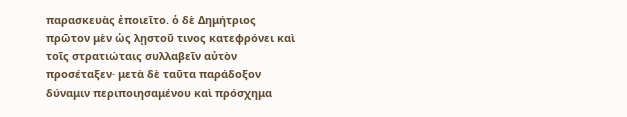παρασκευὰς ἐποιεῖτο. ὁ δὲ Δημήτριος πρῶτον μὲν ὡς λῃστοῦ τινος κατεφρόνει καὶ τοῖς στρατιώταις συλλαβεῖν αὐτὸν προσέταξεν· μετὰ δὲ ταῦτα παράδοξον δύναμιν περιποιησαμένου καὶ πρόσχημα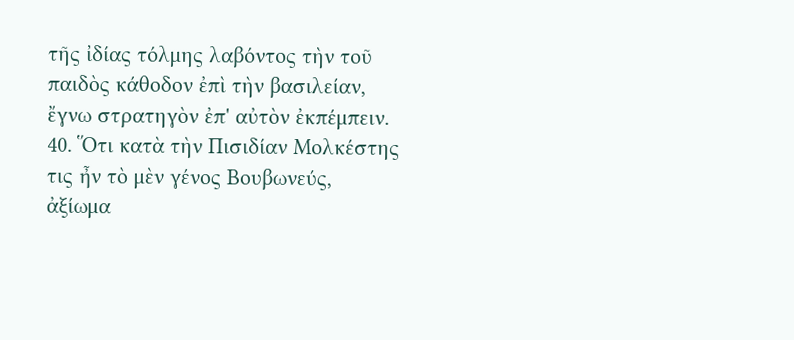τῆς ἰδίας τόλμης λαβόντος τὴν τοῦ παιδὸς κάθοδον ἐπὶ τὴν βασιλείαν, ἔγνω στρατηγὸν ἐπ' αὐτὸν ἐκπέμπειν. 40. Ὅτι κατὰ τὴν Πισιδίαν Μολκέστης τις ἦν τὸ μὲν γένος Βουβωνεύς, ἀξίωμα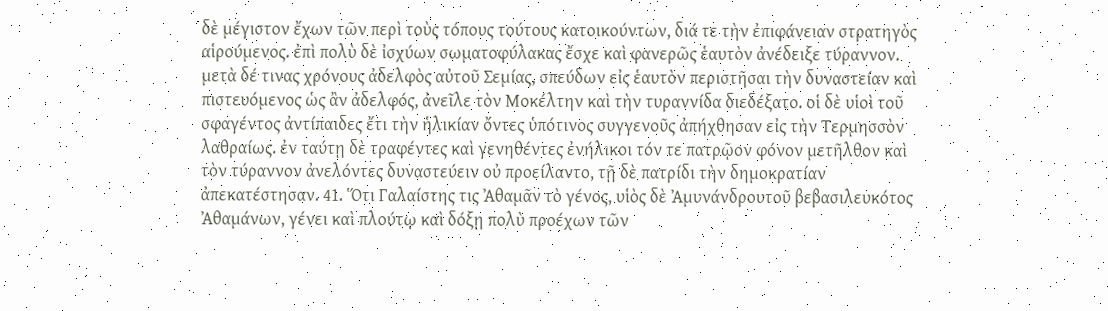δὲ μέγιστον ἔχων τῶν περὶ τοὺς τόπους τούτους κατοικούντων, διά τε τὴν ἐπιφάνειαν στρατηγὸς αἱρούμενος. ἐπὶ πολὺ δὲ ἰσχύων σωματοφύλακας ἔσχε καὶ φανερῶς ἑαυτὸν ἀνέδειξε τύραννον. μετὰ δέ τινας χρόνους ἀδελφὸς αὐτοῦ Σεμίας, σπεύδων εἰς ἑαυτὸν περιστῆσαι τὴν δυναστείαν καὶ πιστευόμενος ὡς ἂν ἀδελφός, ἀνεῖλε τὸν Μοκέλτην καὶ τὴν τυραννίδα διεδέξατο. οἱ δὲ υἱοὶ τοῦ σφαγέντος ἀντίπαιδες ἔτι τὴν ἡλικίαν ὄντες ὑπότινος συγγενοῦς ἀπήχθησαν εἰς τὴν Τερμησσὸν λαθραίως. ἐν ταύτῃ δὲ τραφέντες καὶ γενηθέντες ἐνήλικοι τόν τε πατρῷον φόνον μετῆλθον καὶ τὸν τύραννον ἀνελόντες δυναστεύειν οὐ προείλαντο, τῇ δὲ πατρίδι τὴν δημοκρατίαν ἀπεκατέστησαν. 41. Ὅτι Γαλαίστης τις Ἀθαμᾶν τὸ γένος, υἱὸς δὲ Ἀμυνάνδρουτοῦ βεβασιλευκότος Ἀθαμάνων, γένει καὶ πλούτῳ καὶ δόξῃ πολὺ προέχων τῶν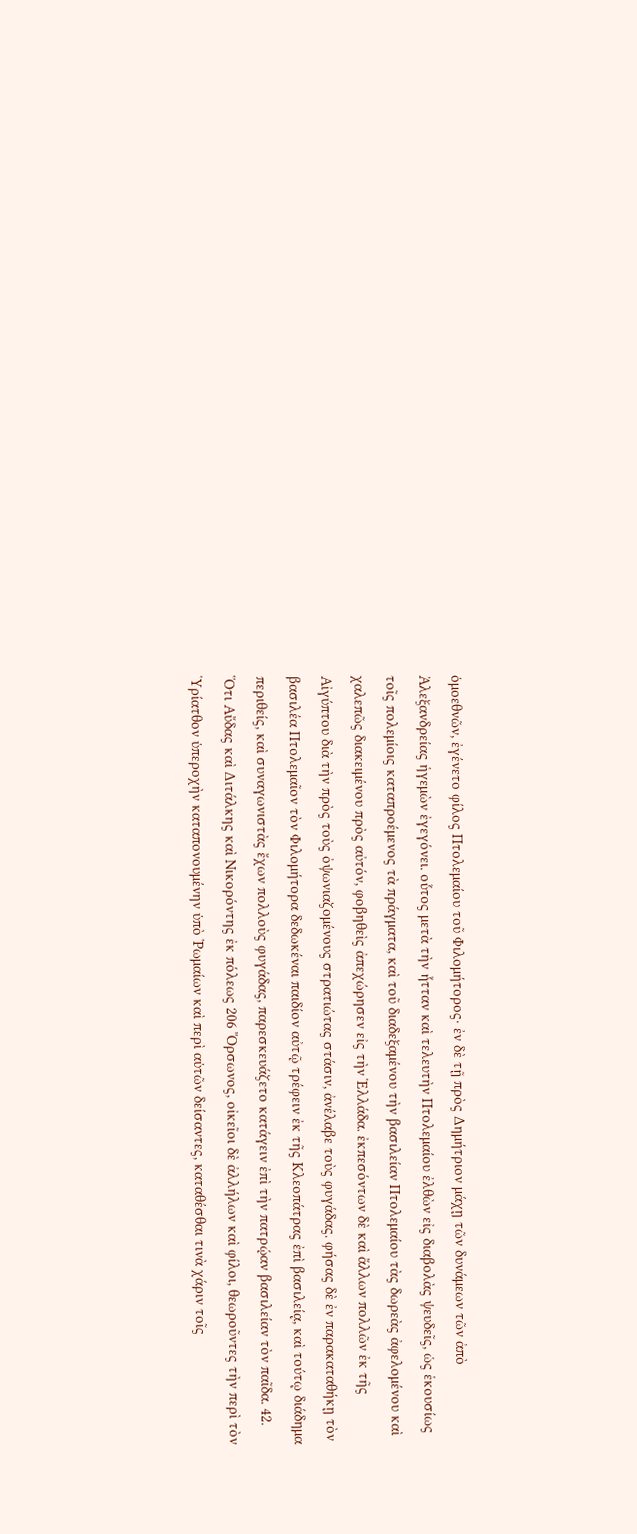ὁμοεθνῶν, ἐγένετο φίλος Πτολεμαίου τοῦ Φιλομήτορος· ἐν δὲ τῇ πρὸς Δημήτριον μάχῃ τῶν δυνάμεων τῶν ἀπὸ Ἀλεξανδρείας ἡγεμὼν ἐγεγόνει. οὗτος μετὰ τὴν ἧτταν καὶ τελευτὴν Πτολεμαίου ἐλθὼν εἰς διαβολὰς ψευδεῖς, ὡς ἑκουσίως τοῖς πολεμίοις καταπροέμενος τὰ πράγματα, καὶ τοῦ διαδεξαμένου τὴν βασιλείαν Πτολεμαίου τὰς δωρεὰς ἀφελομένου καὶ χαλεπῶς διακειμένου πρὸς αὐτόν, φοβηθεὶς ἀπεχώρησεν εἰς τὴν Ἑλλάδα. ἐκπεσόντων δὲ καὶ ἄλλων πολλῶν ἐκ τῆς Αἰγύπτου διὰ τὴν πρὸς τοὺς ὀψωνιαζομένους στρατιώτας στάσιν, ἀνέλαβε τοὺς φυγάδας. φήσας δὲ ἐν παρακαταθήκῃ τὸν βασιλέα Πτολεμαῖον τὸν Φιλομήτορα δεδωκέναι παιδίον αὐτῷ τρέφειν ἐκ τῆς Κλεοπάτρας ἐπὶ βασιλείᾳ, καὶ τούτῳ διάδημα περιθείς, καὶ συναγωνιστὰς ἔχων πολλοὺς φυγάδας, παρεσκευάζετο κατάγειν ἐπὶ τὴν πατρῴαν βασιλείαν τὸν παῖδα. 42. Ὅτι Αὔδας καὶ Διτάλκης καὶ Νικορόντης ἐκ πόλεως 206 Ὄρσωνος, οἰκεῖοι δὲ ἀλλήλων καὶ φίλοι, θεωροῦντες τὴν περὶ τὸν Ὑρίατθον ὑπεροχὴν καταπονουμένην ὑπὸ Ῥωμαίων καὶ περὶ αὑτῶν δείσαντες, καταθέσθαι τινὰ χάριν τοῖς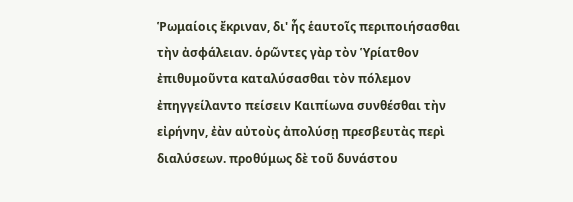Ῥωμαίοις ἔκριναν, δι' ἧς ἑαυτοῖς περιποιήσασθαι τὴν ἀσφάλειαν. ὁρῶντες γὰρ τὸν Ὑρίατθον ἐπιθυμοῦντα καταλύσασθαι τὸν πόλεμον ἐπηγγείλαντο πείσειν Καιπίωνα συνθέσθαι τὴν εἰρήνην, ἐὰν αὐτοὺς ἀπολύσῃ πρεσβευτὰς περὶ διαλύσεων. προθύμως δὲ τοῦ δυνάστου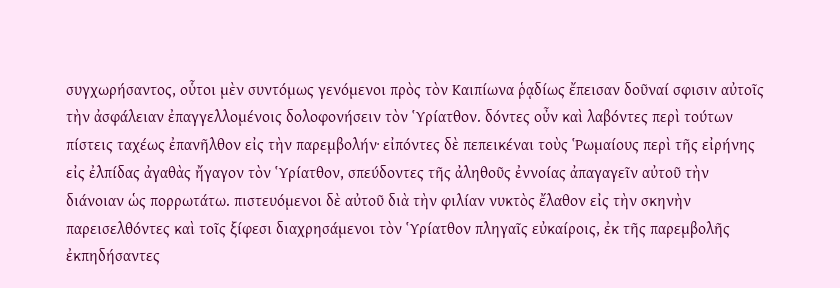συγχωρήσαντος, οὗτοι μὲν συντόμως γενόμενοι πρὸς τὸν Καιπίωνα ῥᾳδίως ἔπεισαν δοῦναί σφισιν αὐτοῖς τὴν ἀσφάλειαν ἐπαγγελλομένοις δολοφονήσειν τὸν Ὑρίατθον. δόντες οὖν καὶ λαβόντες περὶ τούτων πίστεις ταχέως ἐπανῆλθον εἰς τὴν παρεμβολήν· εἰπόντες δὲ πεπεικέναι τοὺς Ῥωμαίους περὶ τῆς εἰρήνης εἰς ἐλπίδας ἀγαθὰς ἤγαγον τὸν Ὑρίατθον, σπεύδοντες τῆς ἀληθοῦς ἐννοίας ἀπαγαγεῖν αὐτοῦ τὴν διάνοιαν ὡς πορρωτάτω. πιστευόμενοι δὲ αὐτοῦ διὰ τὴν φιλίαν νυκτὸς ἔλαθον εἰς τὴν σκηνὴν παρεισελθόντες καὶ τοῖς ξίφεσι διαχρησάμενοι τὸν Ὑρίατθον πληγαῖς εὐκαίροις, ἐκ τῆς παρεμβολῆς ἐκπηδήσαντες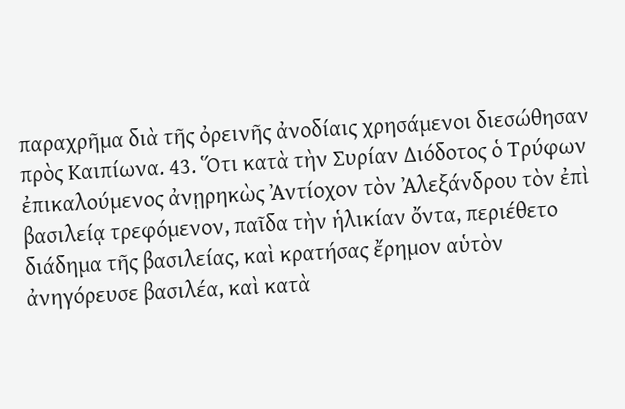παραχρῆμα διὰ τῆς ὀρεινῆς ἀνοδίαις χρησάμενοι διεσώθησαν πρὸς Καιπίωνα. 43. Ὅτι κατὰ τὴν Συρίαν Διόδοτος ὁ Τρύφων ἐπικαλούμενος ἀνῃρηκὼς Ἀντίοχον τὸν Ἀλεξάνδρου τὸν ἐπὶ βασιλείᾳ τρεφόμενον, παῖδα τὴν ἡλικίαν ὄντα, περιέθετο διάδημα τῆς βασιλείας, καὶ κρατήσας ἔρημον αὑτὸν ἀνηγόρευσε βασιλέα, καὶ κατὰ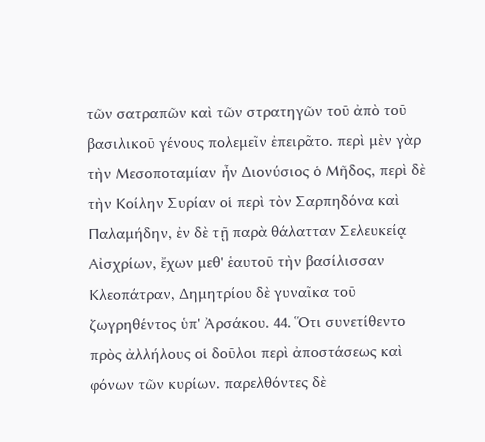τῶν σατραπῶν καὶ τῶν στρατηγῶν τοῦ ἀπὸ τοῦ βασιλικοῦ γένους πολεμεῖν ἐπειρᾶτο. περὶ μὲν γὰρ τὴν Μεσοποταμίαν ἦν Διονύσιος ὁ Μῆδος, περὶ δὲ τὴν Κοίλην Συρίαν οἱ περὶ τὸν Σαρπηδόνα καὶ Παλαμήδην, ἐν δὲ τῇ παρὰ θάλατταν Σελευκείᾳ Αἰσχρίων, ἔχων μεθ' ἑαυτοῦ τὴν βασίλισσαν Κλεοπάτραν, Δημητρίου δὲ γυναῖκα τοῦ ζωγρηθέντος ὑπ' Ἀρσάκου. 44. Ὅτι συνετίθεντο πρὸς ἀλλήλους οἱ δοῦλοι περὶ ἀποστάσεως καὶ φόνων τῶν κυρίων. παρελθόντες δὲ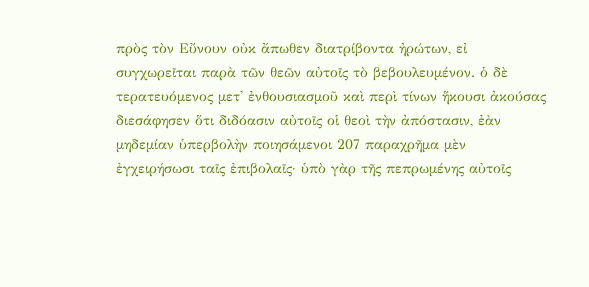πρὸς τὸν Εὔνουν οὐκ ἄπωθεν διατρίβοντα ἠρώτων, εἰ συγχωρεῖται παρὰ τῶν θεῶν αὐτοῖς τὸ βεβουλευμένον. ὁ δὲ τερατευόμενος μετ' ἐνθουσιασμοῦ καὶ περὶ τίνων ἥκουσι ἀκούσας διεσάφησεν ὅτι διδόασιν αὐτοῖς οἱ θεοὶ τὴν ἀπόστασιν, ἐὰν μηδεμίαν ὑπερβολὴν ποιησάμενοι 207 παραχρῆμα μὲν ἐγχειρήσωσι ταῖς ἐπιβολαῖς· ὑπὸ γὰρ τῆς πεπρωμένης αὐτοῖς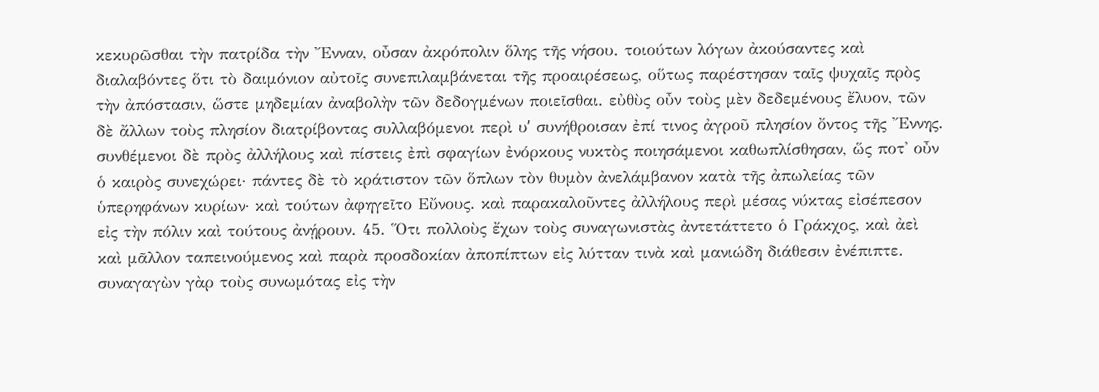κεκυρῶσθαι τὴν πατρίδα τὴν Ἔνναν, οὖσαν ἀκρόπολιν ὅλης τῆς νήσου. τοιούτων λόγων ἀκούσαντες καὶ διαλαβόντες ὅτι τὸ δαιμόνιον αὐτοῖς συνεπιλαμβάνεται τῆς προαιρέσεως, οὕτως παρέστησαν ταῖς ψυχαῖς πρὸς τὴν ἀπόστασιν, ὥστε μηδεμίαν ἀναβολὴν τῶν δεδογμένων ποιεῖσθαι. εὐθὺς οὖν τοὺς μὲν δεδεμένους ἔλυον, τῶν δὲ ἄλλων τοὺς πλησίον διατρίβοντας συλλαβόμενοι περὶ υʹ συνήθροισαν ἐπί τινος ἀγροῦ πλησίον ὄντος τῆς Ἔννης. συνθέμενοι δὲ πρὸς ἀλλήλους καὶ πίστεις ἐπὶ σφαγίων ἐνόρκους νυκτὸς ποιησάμενοι καθωπλίσθησαν, ὥς ποτ' οὖν ὁ καιρὸς συνεχώρει· πάντες δὲ τὸ κράτιστον τῶν ὅπλων τὸν θυμὸν ἀνελάμβανον κατὰ τῆς ἀπωλείας τῶν ὑπερηφάνων κυρίων· καὶ τούτων ἀφηγεῖτο Εὔνους. καὶ παρακαλοῦντες ἀλλήλους περὶ μέσας νύκτας εἰσέπεσον εἰς τὴν πόλιν καὶ τούτους ἀνῄρουν. 45. Ὅτι πολλοὺς ἔχων τοὺς συναγωνιστὰς ἀντετάττετο ὁ Γράκχος, καὶ ἀεὶ καὶ μᾶλλον ταπεινούμενος καὶ παρὰ προσδοκίαν ἀποπίπτων εἰς λύτταν τινὰ καὶ μανιώδη διάθεσιν ἐνέπιπτε. συναγαγὼν γὰρ τοὺς συνωμότας εἰς τὴν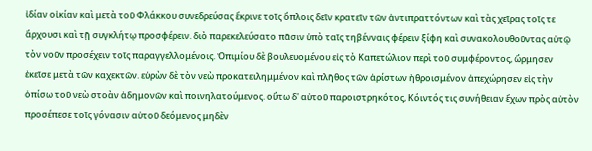ἰδίαν οἰκίαν καὶ μετὰ τοῦ Φλάκκου συνεδρεύσας ἔκρινε τοῖς ὅπλοις δεῖν κρατεῖν τῶν ἀντιπραττόντων καὶ τὰς χεῖρας τοῖς τε ἄρχουσι καὶ τῇ συγκλήτῳ προσφέρειν. διὸ παρεκελεύσατο πᾶσιν ὑπὸ ταῖς τηβένναις φέρειν ξίφη καὶ συνακολουθοῦντας αὐτῷ τὸν νοῦν προσέχειν τοῖς παραγγελλομένοις. Ὀπιμίου δὲ βουλευομένου εἰς τὸ Καπετώλιον περὶ τοῦ συμφέροντος, ὥρμησεν ἐκεῖσε μετὰ τῶν καχεκτῶν. εὑρὼν δὲ τὸν νεὼ προκατειλημμένον καὶ πλῆθος τῶν ἀρίστων ἠθροισμένον ἀπεχώρησεν εἰς τὴν ὀπίσω τοῦ νεὼ στοὰν ἀδημονῶν καὶ ποινηλατούμενος. οὕτω δ' αὐτοῦ παροιστρηκότος, Κόιντός τις συνήθειαν ἔχων πρὸς αὐτὸν προσέπεσε τοῖς γόνασιν αὐτοῦ δεόμενος μηδὲν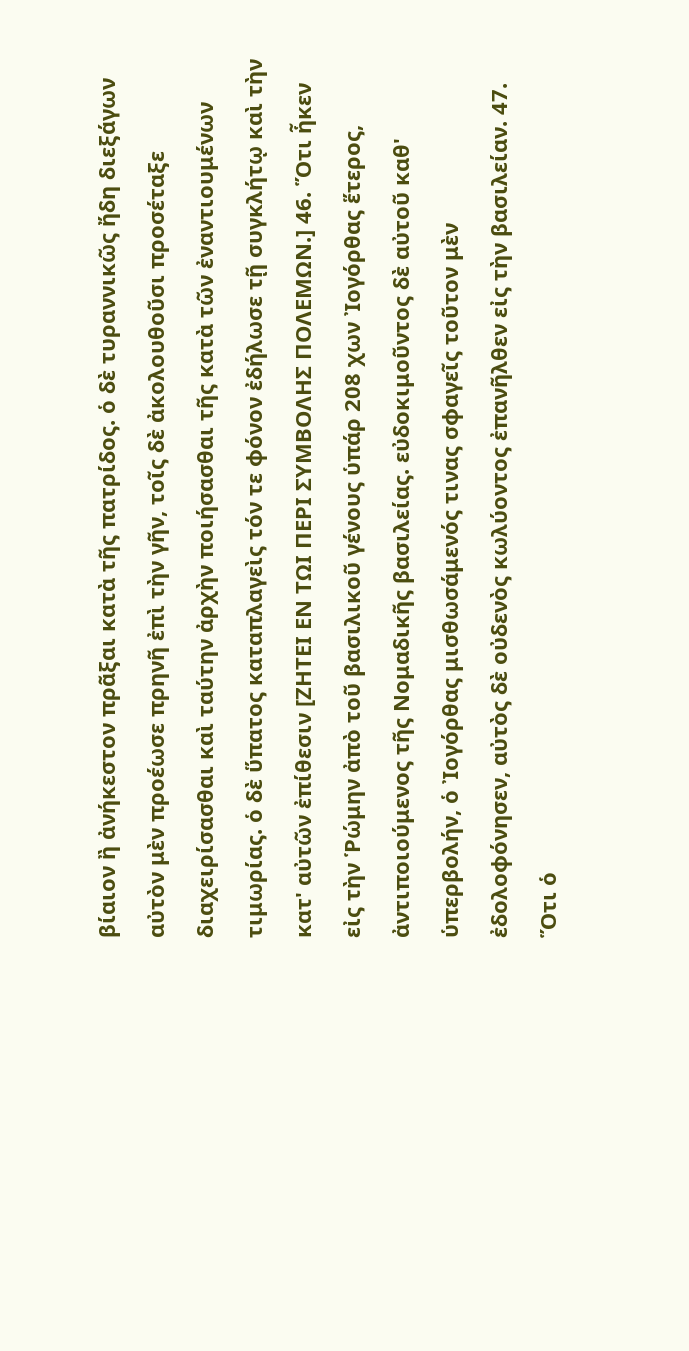βίαιον ἢ ἀνήκεστον πρᾶξαι κατὰ τῆς πατρίδος. ὁ δὲ τυραννικῶς ἤδη διεξάγων αὐτὸν μὲν προέωσε πρηνῆ ἐπὶ τὴν γῆν, τοῖς δὲ ἀκολουθοῦσι προσέταξε διαχειρίσασθαι καὶ ταύτην ἀρχὴν ποιήσασθαι τῆς κατὰ τῶν ἐναντιουμένων τιμωρίας. ὁ δὲ ὕπατος καταπλαγεὶς τόν τε φόνον ἐδήλωσε τῇ συγκλήτῳ καὶ τὴν κατ' αὐτῶν ἐπίθεσιν [ΖΗΤΕΙ ΕΝ ΤΩΙ ΠΕΡΙ ΣΥΜΒΟΛΗΣ ΠΟΛΕΜΩΝ.] 46. Ὅτι ἧκεν εἰς τὴν Ῥώμην ἀπὸ τοῦ βασιλικοῦ γένους ὑπάρ 208 χων Ἰογόρθας ἕτερος, ἀντιποιούμενος τῆς Νομαδικῆς βασιλείας. εὐδοκιμοῦντος δὲ αὐτοῦ καθ' ὑπερβολήν, ὁ Ἰογόρθας μισθωσάμενός τινας σφαγεῖς τοῦτον μὲν ἐδολοφόνησεν, αὐτὸς δὲ οὐδενὸς κωλύοντος ἐπανῆλθεν εἰς τὴν βασιλείαν. 47. Ὅτι ὁ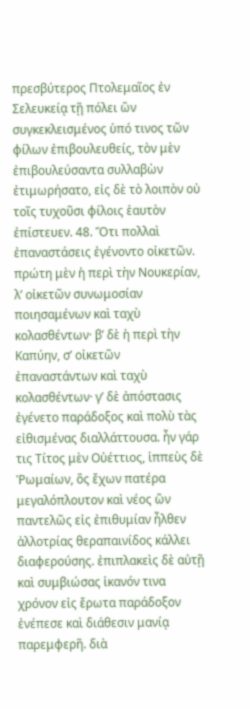πρεσβύτερος Πτολεμαῖος ἐν Σελευκείᾳ τῇ πόλει ὢν συγκεκλεισμένος ὑπό τινος τῶν φίλων ἐπιβουλευθείς, τὸν μὲν ἐπιβουλεύσαντα συλλαβὼν ἐτιμωρήσατο, εἰς δὲ τὸ λοιπὸν οὐ τοῖς τυχοῦσι φίλοις ἑαυτὸν ἐπίστευεν. 48. Ὅτι πολλαὶ ἐπαναστάσεις ἐγένοντο οἰκετῶν. πρώτη μὲν ἡ περὶ τὴν Νουκερίαν, λʹ οἰκετῶν συνωμοσίαν ποιησαμένων καὶ ταχὺ κολασθέντων· βʹ δὲ ἡ περὶ τὴν Καπύην, σʹ οἰκετῶν ἐπαναστάντων καὶ ταχὺ κολασθέντων· γʹ δὲ ἀπόστασις ἐγένετο παράδοξος καὶ πολὺ τὰς εἰθισμένας διαλλάττουσα. ἦν γάρ τις Τίτος μὲν Οὐέττιος, ἱππεὺς δὲ Ῥωμαίων, ὃς ἔχων πατέρα μεγαλόπλουτον καὶ νέος ὢν παντελῶς εἰς ἐπιθυμίαν ἦλθεν ἀλλοτρίας θεραπαινίδος κάλλει διαφερούσης. ἐπιπλακεὶς δὲ αὐτῇ καὶ συμβιώσας ἱκανόν τινα χρόνον εἰς ἔρωτα παράδοξον ἐνέπεσε καὶ διάθεσιν μανίᾳ παρεμφερῆ. διὰ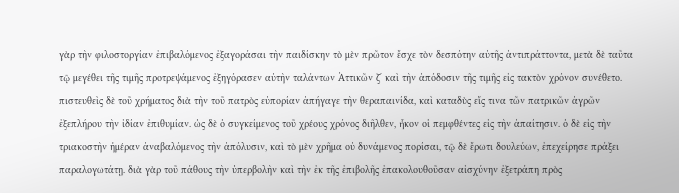γὰρ τὴν φιλοστοργίαν ἐπιβαλόμενος ἐξαγοράσαι τὴν παιδίσκην τὸ μὲν πρῶτον ἔσχε τὸν δεσπότην αὐτῆς ἀντιπράττοντα, μετὰ δὲ ταῦτα τῷ μεγέθει τῆς τιμῆς προτρεψάμενος ἐξηγόρασεν αὐτὴν ταλάντων Ἀττικῶν ζʹ καὶ τὴν ἀπόδοσιν τῆς τιμῆς εἰς τακτὸν χρόνον συνέθετο. πιστευθεὶς δὲ τοῦ χρήματος διὰ τὴν τοῦ πατρὸς εὐπορίαν ἀπήγαγε τὴν θεραπαινίδα, καὶ καταδὺς εἴς τινα τῶν πατρικῶν ἀγρῶν ἐξεπλήρου τὴν ἰδίαν ἐπιθυμίαν. ὡς δὲ ὁ συγκείμενος τοῦ χρέους χρόνος διῆλθεν, ἧκον οἱ πεμφθέντες εἰς τὴν ἀπαίτησιν. ὁ δὲ εἰς τὴν τριακοστὴν ἡμέραν ἀναβαλόμενος τὴν ἀπόλυσιν, καὶ τὸ μὲν χρῆμα οὐ δυνάμενος πορίσαι, τῷ δὲ ἔρωτι δουλεύων, ἐπεχείρησε πράξει παραλογωτάτῃ. διὰ γὰρ τοῦ πάθους τὴν ὑπερβολὴν καὶ τὴν ἐκ τῆς ἐπιβολῆς ἐπακολουθοῦσαν αἰσχύνην ἐξετράπη πρὸς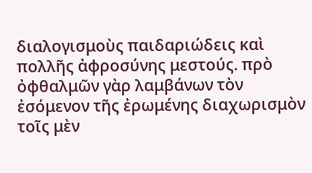διαλογισμοὺς παιδαριώδεις καὶ πολλῆς ἀφροσύνης μεστούς. πρὸ ὀφθαλμῶν γὰρ λαμβάνων τὸν ἐσόμενον τῆς ἐρωμένης διαχωρισμὸν τοῖς μὲν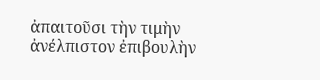ἀπαιτοῦσι τὴν τιμὴν ἀνέλπιστον ἐπιβουλὴν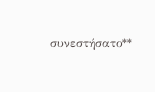συνεστήσατο**